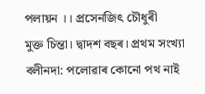পলায়ন ।। প্রসেনজিৎ চৌধুৰী
মুক্ত চিন্তা। দ্বাদশ বছৰ। প্ৰথম সংখ্যা
বলীনদা: পলোৱাৰ কোনো পথ নাই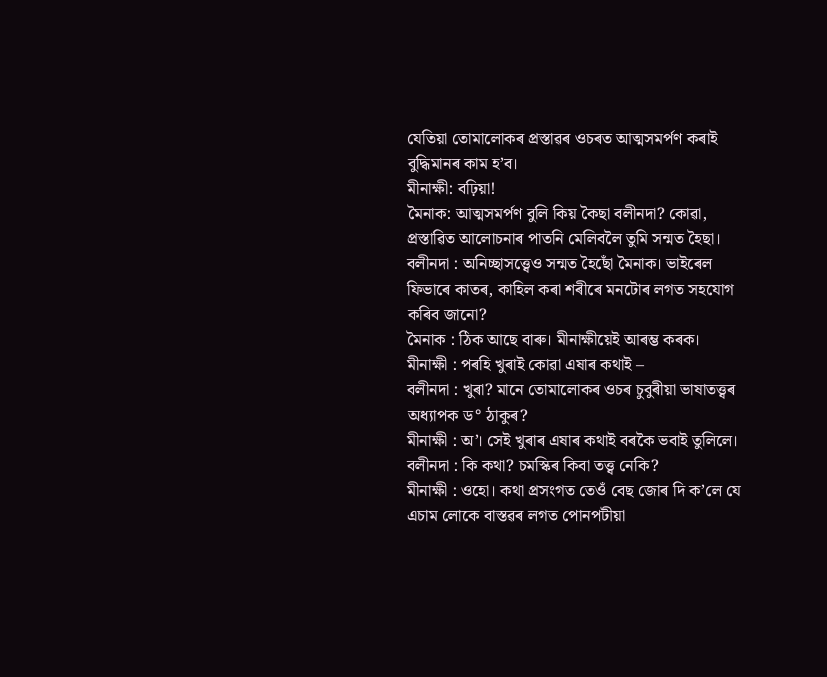যেতিয়া তোমালোকৰ প্ৰস্তাৱৰ ওচৰত আত্মসমর্পণ কৰাই বুদ্ধিমানৰ কাম হ’ব।
মীনাক্ষী: বঢ়িয়া!
মৈনাক: আত্মসমর্পণ বুলি কিয় কৈছা বলীনদা? কোৱা, প্ৰস্তাৱিত আলোচনাৰ পাতনি মেলিবলৈ তুমি সন্মত হৈছা।
বলীনদা : অনিচ্ছাসত্ত্বেও সন্মত হৈছোঁ মৈনাক। ভাইৰেল ফিভাৰে কাতৰ, কাহিল কৰা শৰীৰে মনটোৰ লগত সহযোগ কৰিব জানো?
মৈনাক : ঠিক আছে বাৰু। মীনাক্ষীয়েই আৰম্ভ কৰক।
মীনাক্ষী : পৰহি খুৰাই কোৱা এষাৰ কথাই –
বলীনদা : খুৰা? মানে তোমালোকৰ ওচৰ চুবুৰীয়া ভাষাতত্ত্বৰ অধ্যাপক ড° ঠাকুৰ?
মীনাক্ষী : অ’। সেই খুৰাৰ এষাৰ কথাই বৰকৈ ভবাই তুলিলে।
বলীনদা : কি কথা? চমস্কিৰ কিবা তত্ত্ব নেকি?
মীনাক্ষী : ওহো। কথা প্রসংগত তেওঁ বেছ জোৰ দি ক’লে যে এচাম লোকে বাস্তৱৰ লগত পোনপটীয়া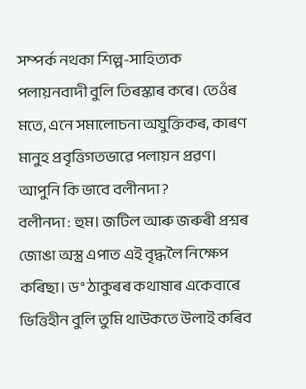সম্পর্ক নথকা শিল্প-সাহিত্যক পলায়নবাদী বুলি তিৰস্কাৰ কৰে। তেওঁৰ মতে, এনে সমালোচনা অযুক্তিকৰ, কাৰণ মানুহ প্রবৃত্তিগতভাৱে পলায়ন প্রৱণ। আপুনি কি ভাবে বলীনদা?
বলীনদা : হুম। জটিল আৰু জৰুৰী প্ৰশ্নৰ জোঙা অস্ত্র এপাত এই বৃদ্ধলৈ নিক্ষেপ কৰিছা। ড° ঠাকুৰৰ কথাষাৰ একেবাৰে ভিত্তিহীন বুলি তুমি থাউকতে উলাই কৰিব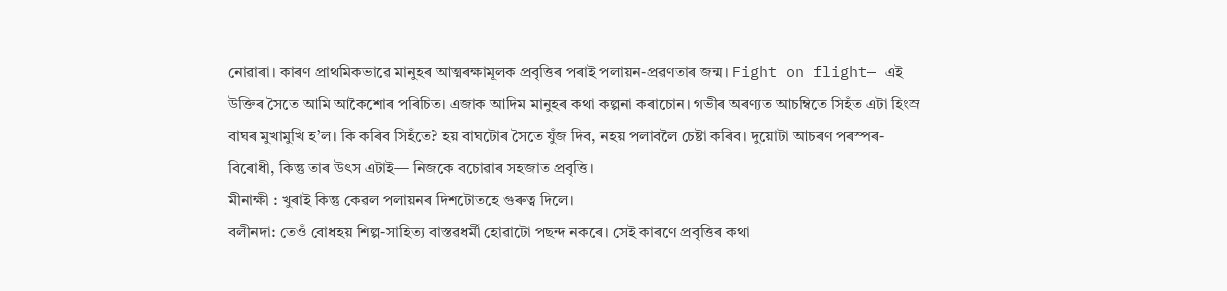নোৱাৰা। কাৰণ প্ৰাথমিকভাৱে মানুহৰ আত্মৰক্ষামূলক প্রবৃত্তিৰ পৰাই পলায়ন-প্ৰৱণতাৰ জন্ম। Fight on flight— এই উক্তিৰ সৈতে আমি আকৈশোৰ পৰিচিত। এজাক আদিম মানুহৰ কথা কল্পনা কৰাচোন। গভীৰ অৰণ্যত আচম্বিতে সিহঁত এটা হিংস্র বাঘৰ মুখামুখি হ’ল। কি কৰিব সিহঁতে? হয় বাঘটোৰ সৈতে যুঁজ দিব, নহয় পলাবলৈ চেষ্টা কৰিব। দুয়োটা আচৰণ পৰস্পৰ-বিৰোধী, কিন্তু তাৰ উৎস এটাই— নিজকে বচোৱাৰ সহজাত প্রবৃত্তি।
মীনাক্ষী : খুৰাই কিন্তু কেৱল পলায়নৰ দিশটোতহে গুৰুত্ব দিলে।
বলীনদা: তেওঁ বোধহয় শিল্প-সাহিত্য বাস্তৱধর্মী হোৱাটো পছন্দ নকৰে। সেই কাৰণে প্রবৃত্তিৰ কথা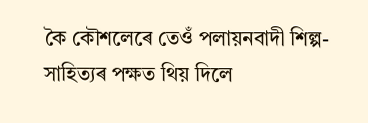কৈ কৌশলেৰে তেওঁ পলায়নবাদী শিল্প-সাহিত্যৰ পক্ষত থিয় দিলে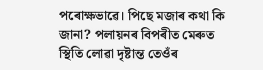পৰোক্ষভাৱে। পিছে মজাৰ কথা কি জানা? পলায়নৰ বিপৰীত মেৰুত স্থিতি লোৱা দৃষ্টান্ত তেওঁৰ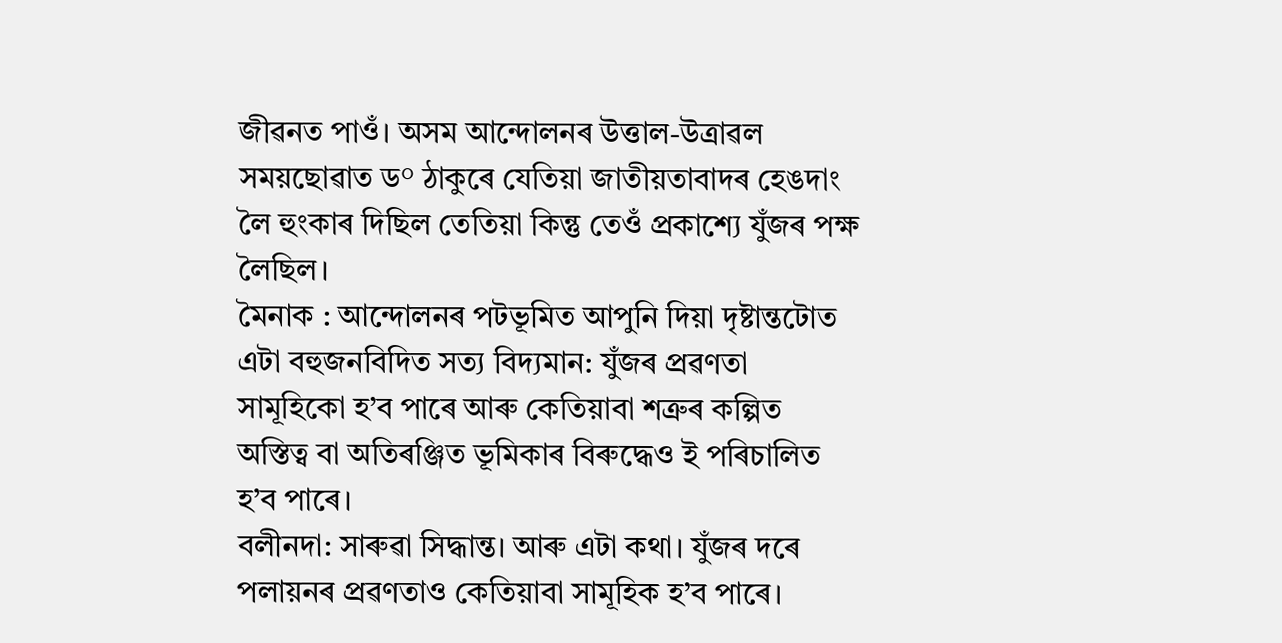জীৱনত পাওঁ। অসম আন্দোলনৰ উত্তাল-উত্ৰাৱল সময়ছোৱাত ড° ঠাকুৰে যেতিয়া জাতীয়তাবাদৰ হেঙদাং লৈ হুংকাৰ দিছিল তেতিয়া কিন্তু তেওঁ প্রকাশ্যে যুঁজৰ পক্ষ লৈছিল।
মৈনাক : আন্দোলনৰ পটভূমিত আপুনি দিয়া দৃষ্টান্তটোত এটা বহুজনবিদিত সত্য বিদ্যমান: যুঁজৰ প্ৰৱণতা সামূহিকো হ’ব পাৰে আৰু কেতিয়াবা শত্ৰুৰ কল্পিত অস্তিত্ব বা অতিৰঞ্জিত ভূমিকাৰ বিৰুদ্ধেও ই পৰিচালিত হ’ব পাৰে।
বলীনদা: সাৰুৱা সিদ্ধান্ত। আৰু এটা কথা। যুঁজৰ দৰে পলায়নৰ প্ৰৱণতাও কেতিয়াবা সামূহিক হ’ব পাৰে।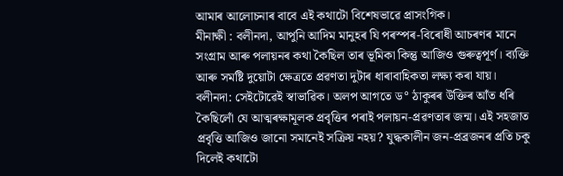আমাৰ আলোচনাৰ বাবে এই কথাটো বিশেষভাৱে প্রাসংগিক।
মীনাক্ষী : বলীনদা, আপুনি আদিম মানুহৰ যি পৰস্পৰ-বিৰোধী আচৰণৰ মানে সংগ্রাম আৰু পলায়নৰ কথা কৈছিল তাৰ ভূমিকা কিন্তু আজিও গুৰুত্বপূর্ণ। ব্যক্তি আৰু সমষ্টি দুয়োটা ক্ষেত্রতে প্রৱণতা দুটাৰ ধাৰাবাহিকতা লক্ষ্য কৰা যায়।
বলীনদা: সেইটোৱেই স্বাভাৱিক। অলপ আগতে ড° ঠাকুৰৰ উক্তিৰ আঁত ধৰি কৈছিলোঁ যে আত্মৰক্ষামূলক প্রবৃত্তিৰ পৰাই পলায়ন-প্ৰৱণতাৰ জন্ম। এই সহজাত প্রবৃত্তি আজিও জানো সমানেই সক্রিয় নহয়? যুদ্ধকালীন জন-প্ৰব্ৰজনৰ প্ৰতি চকু দিলেই কথাটো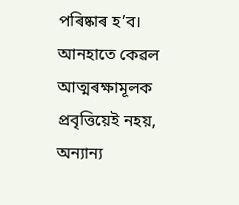পৰিষ্কাৰ হ’ব। আনহাতে কেৱল আত্মৰক্ষামূলক প্রবৃত্তিয়েই নহয়, অন্যান্য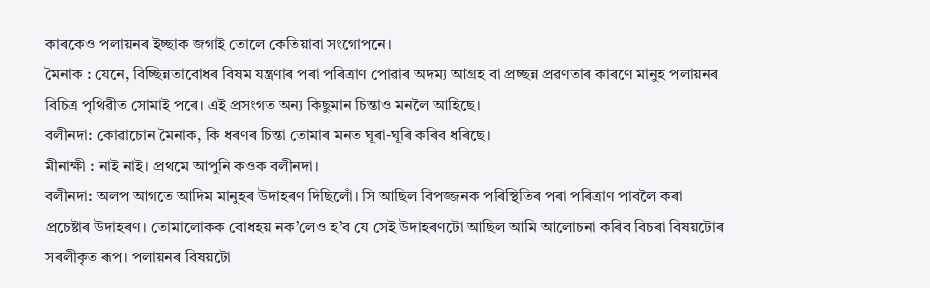কাৰকেও পলায়নৰ ইচ্ছাক জগাই তোলে কেতিয়াবা সংগোপনে।
মৈনাক : যেনে, বিচ্ছিন্নতাবোধৰ বিষম যন্ত্ৰণাৰ পৰা পৰিত্ৰাণ পোৱাৰ অদম্য আগ্রহ বা প্রচ্ছন্ন প্রৱণতাৰ কাৰণে মানুহ পলায়নৰ বিচিত্র পৃথিৱীত সোমাই পৰে। এই প্রসংগত অন্য কিছুমান চিন্তাও মনলৈ আহিছে।
বলীনদা: কোৱাচোন মৈনাক, কি ধৰণৰ চিন্তা তোমাৰ মনত ঘূৰা-ঘূৰি কৰিব ধৰিছে।
মীনাক্ষী : নাই নাই। প্রথমে আপুনি কওক বলীনদা।
বলীনদা: অলপ আগতে আদিম মানুহৰ উদাহৰণ দিছিলোঁ। সি আছিল বিপজ্জনক পৰিস্থিতিৰ পৰা পৰিত্ৰাণ পাবলৈ কৰা প্ৰচেষ্টাৰ উদাহৰণ। তোমালোকক বোধহয় নক’লেও হ’ব যে সেই উদাহৰণটো আছিল আমি আলোচনা কৰিব বিচৰা বিষয়টোৰ সৰলীকৃত ৰূপ। পলায়নৰ বিষয়টো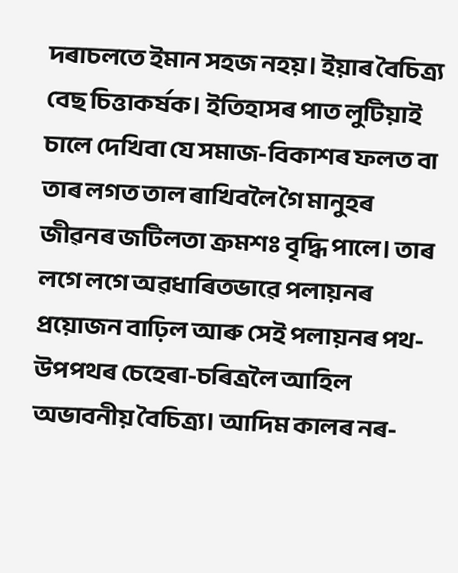দৰাচলতে ইমান সহজ নহয়। ইয়াৰ বৈচিত্র্য বেছ চিত্তাকর্ষক। ইতিহাসৰ পাত লুটিয়াই চালে দেখিবা যে সমাজ-বিকাশৰ ফলত বা তাৰ লগত তাল ৰাখিবলৈ গৈ মানুহৰ জীৱনৰ জটিলতা ক্রমশঃ বৃদ্ধি পালে। তাৰ লগে লগে অৱধাৰিতভাৱে পলায়নৰ প্রয়োজন বাঢ়িল আৰু সেই পলায়নৰ পথ-উপপথৰ চেহেৰা-চৰিত্ৰলৈ আহিল অভাবনীয় বৈচিত্র্য। আদিম কালৰ নৰ-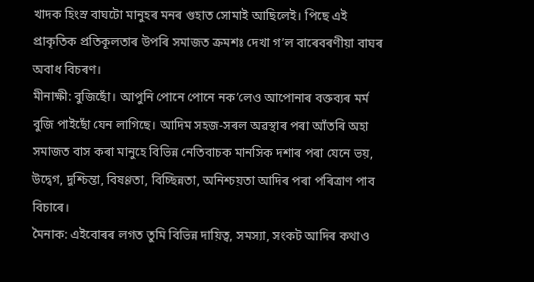খাদক হিংস্র বাঘটো মানুহৰ মনৰ গুহাত সোমাই আছিলেই। পিছে এই প্রাকৃতিক প্রতিকূলতাৰ উপৰি সমাজত ক্রমশঃ দেখা গ’ল বাৰেবৰণীয়া বাঘৰ অবাধ বিচৰণ।
মীনাক্ষী: বুজিছোঁ। আপুনি পোনে পোনে নক’লেও আপোনাৰ বক্তব্যৰ মর্ম বুজি পাইছোঁ যেন লাগিছে। আদিম সহজ-সৰল অৱস্থাৰ পৰা আঁতৰি অহা সমাজত বাস কৰা মানুহে বিভিন্ন নেতিবাচক মানসিক দশাৰ পৰা যেনে ভয়, উদ্বেগ, দুশ্চিন্তা, বিষণ্ণতা, বিচ্ছিন্নতা, অনিশ্চয়তা আদিৰ পৰা পৰিত্ৰাণ পাব বিচাৰে।
মৈনাক: এইবোৰৰ লগত তুমি বিভিন্ন দায়িত্ব, সমস্যা, সংকট আদিৰ কথাও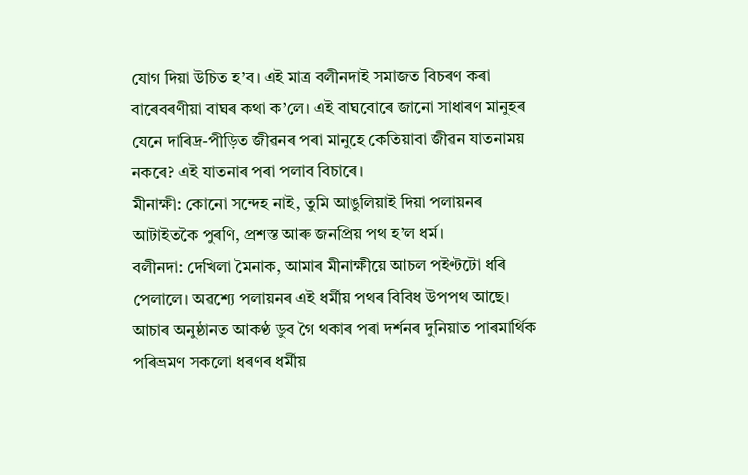যোগ দিয়া উচিত হ’ব। এই মাত্র বলীনদাই সমাজত বিচৰণ কৰা বাৰেবৰণীয়া বাঘৰ কথা ক’লে। এই বাঘবোৰে জানো সাধাৰণ মানুহৰ যেনে দাৰিদ্র-পীড়িত জীৱনৰ পৰা মানুহে কেতিয়াবা জীৱন যাতনাময় নকৰে? এই যাতনাৰ পৰা পলাব বিচাৰে।
মীনাক্ষী: কোনো সন্দেহ নাই, তুমি আঙুলিয়াই দিয়া পলায়নৰ আটাইতকৈ পুৰণি, প্রশস্ত আৰু জনপ্রিয় পথ হ’ল ধর্ম।
বলীনদা: দেখিলা মৈনাক, আমাৰ মীনাক্ষীয়ে আচল পইণ্টটো ধৰি পেলালে। অৱশ্যে পলায়নৰ এই ধর্মীয় পথৰ বিবিধ উপপথ আছে। আচাৰ অনুষ্ঠানত আকণ্ঠ ডুব গৈ থকাৰ পৰা দৰ্শনৰ দুনিয়াত পাৰমার্থিক পৰিভ্রমণ সকলো ধৰণৰ ধর্মীয়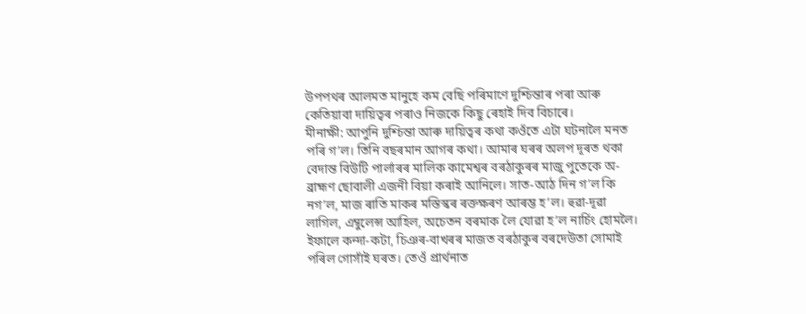উপপথৰ আলমত মানুহে কম বেছি পৰিমাণে দুশ্চিন্তাৰ পৰা আৰু কেতিয়াবা দায়িত্বৰ পৰাও নিজকে কিছু ৰেহাই দিব বিচাৰে।
মীনাক্ষী: আপুনি দুশ্চিন্তা আৰু দায়িত্বৰ কথা কওঁতে এটা ঘটনালৈ মনত পৰি গ’ল। তিনি বছৰমান আগৰ কথা। আমাৰ ঘৰৰ অলপ দূৰত থকা বেদান্ত বিউটি পার্লাৰৰ মালিক কামেশ্বৰ বৰঠাকুৰৰ মাজু পুতেকে অ-ব্রাহ্মণ ছোবালী এজনী বিয়া কৰাই আনিলে। সাত-আঠ দিন গ’ল কি নগ’ল, মাজ ৰাতি মাকৰ মস্তিস্কৰ ৰক্তক্ষৰণ আৰম্ভ হ’ল। হুৱা-দূৱা লাগিল, এম্বুলেন্স আহিল, অচেতন বৰমাক লৈ যোৱা হ’ল নার্চিং হোমলৈ। ইফালে কন্দা-কটা, চিঞৰ-বাখৰৰ মাজত বৰঠাকুৰ বৰদেউতা সোমাই পৰিল গোসাঁই ঘৰত। তেওঁ প্রার্থনাত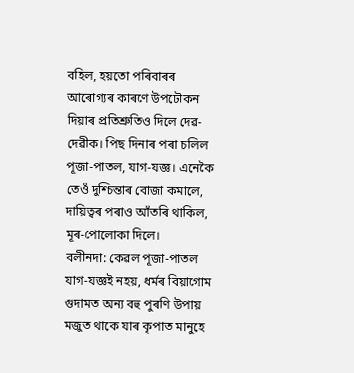বহিল, হয়তো পৰিবাৰৰ আৰোগ্যৰ কাৰণে উপঢৌকন দিয়াৰ প্রতিশ্রুতিও দিলে দেৱ-দেৱীক। পিছ দিনাৰ পৰা চলিল পূজা-পাতল, যাগ-যজ্ঞ। এনেকৈ তেওঁ দুশ্চিন্তাৰ বোজা কমালে, দায়িত্বৰ পৰাও আঁতৰি থাকিল, মূৰ-পোলোকা দিলে।
বলীনদা: কেৱল পূজা-পাতল যাগ-যজ্ঞই নহয়, ধৰ্মৰ বিয়াগোম গুদামত অন্য বহু পুৰণি উপায় মজুত থাকে যাৰ কৃপাত মানুহে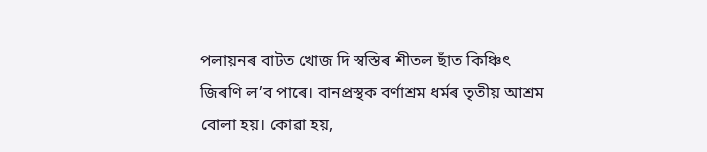পলায়নৰ বাটত খোজ দি স্বস্তিৰ শীতল ছাঁত কিঞ্চিৎ জিৰণি ল’ব পাৰে। বানপ্রস্থক বর্ণাশ্রম ধৰ্মৰ তৃতীয় আশ্রম বোলা হয়। কোৱা হয়,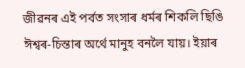জীৱনৰ এই পৰ্বত সংসাৰ ধৰ্মৰ শিকলি ছিঙি ঈশ্বৰ-চিন্তাৰ অর্থে মানুহ বনলৈ যায়। ইয়াৰ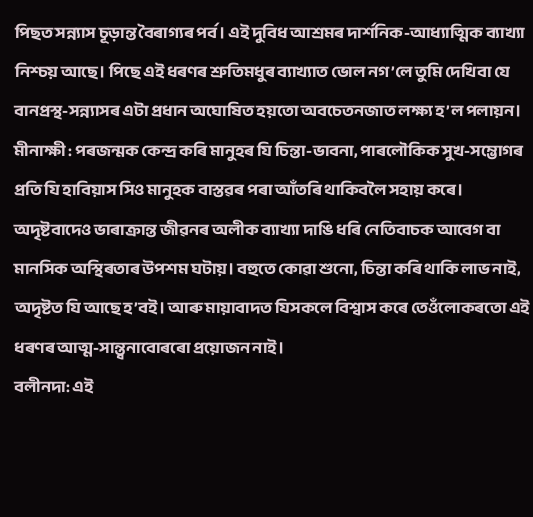পিছত সন্ন্যাস চূড়ান্ত বৈৰাগ্যৰ পৰ্ব। এই দুবিধ আশ্রমৰ দার্শনিক-আধ্যাত্মিক ব্যাখ্যা নিশ্চয় আছে। পিছে এই ধৰণৰ শ্রুতিমধুৰ ব্যাখ্যাত ভোল নগ’লে তুমি দেখিবা যে বানপ্রস্থ-সন্ন্যাসৰ এটা প্রধান অঘোষিত হয়তো অবচেতনজাত লক্ষ্য হ’ল পলায়ন।
মীনাক্ষী : পৰজন্মক কেন্দ্ৰ কৰি মানুহৰ যি চিন্তা-ভাবনা, পাৰলৌকিক সুখ-সম্ভোগৰ প্রতি যি হাবিয়াস সিও মানুহক বাস্তৱৰ পৰা আঁতৰি থাকিবলৈ সহায় কৰে। অদৃষ্টবাদেও ভাৰাক্রান্ত জীৱনৰ অলীক ব্যাখ্যা দাঙি ধৰি নেতিবাচক আবেগ বা মানসিক অস্থিৰতাৰ উপশম ঘটায়। বহুতে কোৱা শুনো, চিন্তা কৰি থাকি লাভ নাই, অদৃষ্টত যি আছে হ’বই। আৰু মায়াবাদত যিসকলে বিশ্বাস কৰে তেওঁলোকৰতো এই ধৰণৰ আত্ম-সান্ত্বনাবোৰৰো প্রয়োজন নাই।
বলীনদা: এই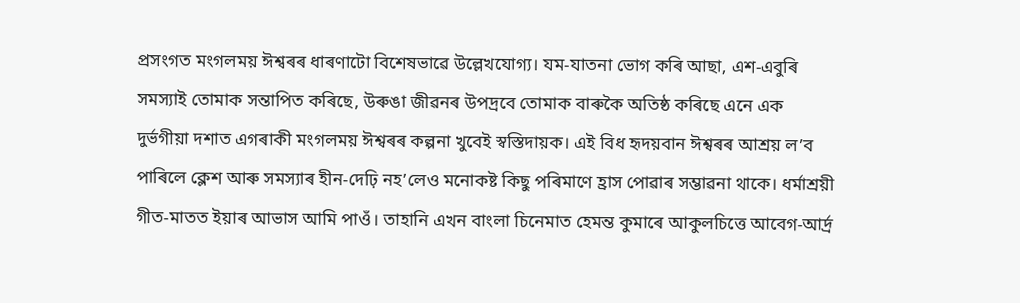প্রসংগত মংগলময় ঈশ্বৰৰ ধাৰণাটো বিশেষভাৱে উল্লেখযোগ্য। যম-যাতনা ভোগ কৰি আছা, এশ-এবুৰি সমস্যাই তোমাক সন্তাপিত কৰিছে, উৰুঙা জীৱনৰ উপদ্রবে তোমাক বাৰুকৈ অতিষ্ঠ কৰিছে এনে এক দুর্ভগীয়া দশাত এগৰাকী মংগলময় ঈশ্বৰৰ কল্পনা খুবেই স্বস্তিদায়ক। এই বিধ হৃদয়বান ঈশ্বৰৰ আশ্রয় ল’ব পাৰিলে ক্লেশ আৰু সমস্যাৰ হীন-দেঢ়ি নহ’লেও মনোকষ্ট কিছু পৰিমাণে হ্রাস পোৱাৰ সম্ভাৱনা থাকে। ধর্মাশ্রয়ী গীত-মাতত ইয়াৰ আভাস আমি পাওঁ। তাহানি এখন বাংলা চিনেমাত হেমন্ত কুমাৰে আকুলচিত্তে আবেগ-আর্দ্র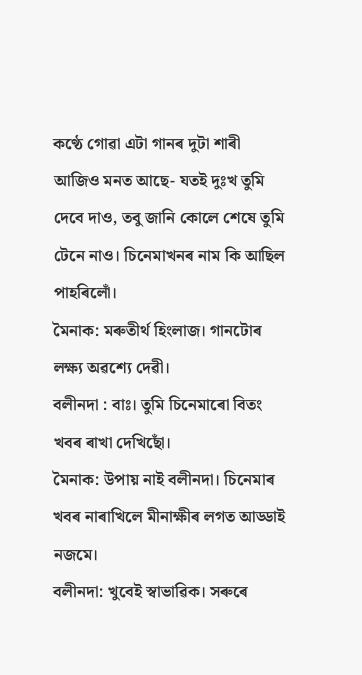কণ্ঠে গোৱা এটা গানৰ দুটা শাৰী আজিও মনত আছে- যতই দুঃখ তুমি দেবে দাও, তবু জানি কোলে শেষে তুমি টেনে নাও। চিনেমাখনৰ নাম কি আছিল পাহৰিলোঁ।
মৈনাক: মৰুতীর্থ হিংলাজ। গানটোৰ লক্ষ্য অৱশ্যে দেৱী।
বলীনদা : বাঃ। তুমি চিনেমাৰো বিতং খবৰ ৰাখা দেখিছোঁ।
মৈনাক: উপায় নাই বলীনদা। চিনেমাৰ খবৰ নাৰাখিলে মীনাক্ষীৰ লগত আড্ডাই নজমে।
বলীনদা: খুবেই স্বাভাৱিক। সৰুৰে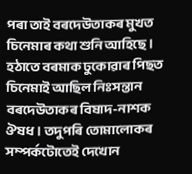পৰা তাই বৰদেউতাকৰ মুখত চিনেমাৰ কথা শুনি আহিছে। হঠাতে বৰমাক ঢুকোৱাৰ পিছত চিনেমাই আছিল নিঃসন্তান বৰদেউতাকৰ বিষাদ-নাশক ঔষধ। তদুপৰি তোমালোকৰ সম্পর্কটোতেই দেখোন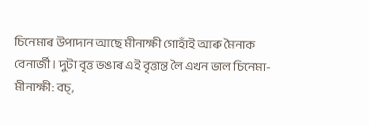চিনেমাৰ উপাদান আছে মীনাক্ষী গোহাঁই আৰু মৈনাক বেনার্জী। দুটা বৃত্ত ভঙাৰ এই বৃত্তান্ত লৈ এখন ভাল চিনেমা-
মীনাক্ষী: বচ্,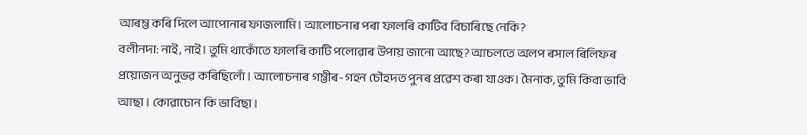আৰম্ভ কৰি দিলে আপোনাৰ ফাজলামি। আলোচনাৰ পৰা ফালৰি কাটিব বিচাৰিছে নেকি?
বলীনদা: নাই, নাই। তুমি থাকোঁতে ফালৰি কাটি পলোৱাৰ উপায় জানো আছে? আচলতে অলপ ৰসাল ৰিলিফৰ প্রয়োজন অনুভৱ কৰিছিলোঁ। আলোচনাৰ গম্ভীৰ-গহন চৌহদত পুনৰ প্ৰৱেশ কৰা যাওক। মৈনাক, তুমি কিবা ভাবি আছা। কোৱাচোন কি ভাবিছা।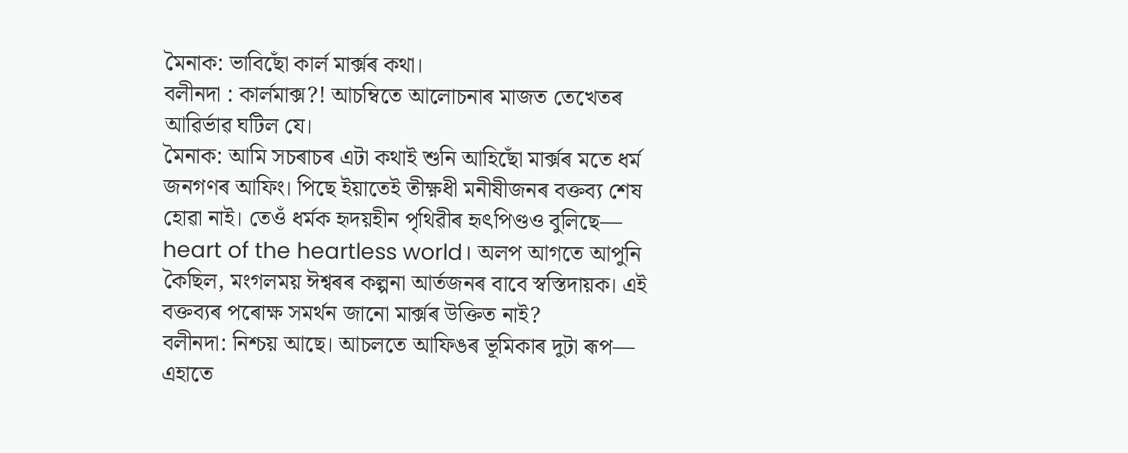মৈনাক: ভাবিছোঁ কার্ল মার্ক্সৰ কথা।
বলীনদা : কার্লমাক্স?! আচম্বিতে আলোচনাৰ মাজত তেখেতৰ আৱির্ভাৱ ঘটিল যে।
মৈনাক: আমি সচৰাচৰ এটা কথাই শুনি আহিছোঁ মার্ক্সৰ মতে ধর্ম জনগণৰ আফিং। পিছে ইয়াতেই তীক্ষ্ণধী মনীষীজনৰ বক্তব্য শেষ হোৱা নাই। তেওঁ ধর্মক হৃদয়হীন পৃথিৱীৰ হৃৎপিণ্ডও বুলিছে— heart of the heartless world। অলপ আগতে আপুনি কৈছিল, মংগলময় ঈশ্বৰৰ কল্পনা আৰ্তজনৰ বাবে স্বস্তিদায়ক। এই বক্তব্যৰ পৰোক্ষ সমর্থন জানো মার্ক্সৰ উক্তিত নাই?
বলীনদা: নিশ্চয় আছে। আচলতে আফিঙৰ ভূমিকাৰ দুটা ৰূপ— এহাতে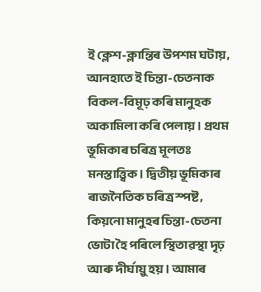ই ক্লেশ-ক্লান্তিৰ উপশম ঘটায়, আনহাতে ই চিন্তা-চেতনাক বিকল-বিমূঢ় কৰি মানুহক অকামিলা কৰি পেলায়। প্রথম ভূমিকাৰ চৰিত্র মূলতঃ মনস্তাত্ত্বিক। দ্বিতীয় ভূমিকাৰ ৰাজনৈতিক চৰিত্র স্পষ্ট, কিয়নো মানুহৰ চিন্তা-চেতনা ভোটা হৈ পৰিলে স্থিতাৱস্থা দৃঢ় আৰু দীর্ঘায়ু হয়। আমাৰ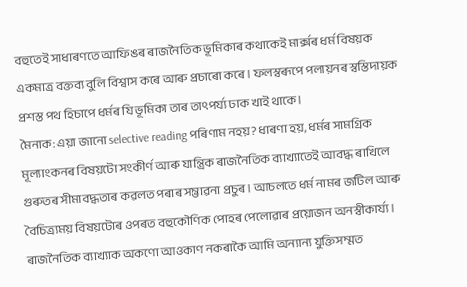বহুতেই সাধাৰণতে আফিঙৰ ৰাজনৈতিক ভূমিকাৰ কথাকেই মার্ক্সৰ ধর্ম বিষয়ক একমাত্র বক্তব্য বুলি বিশ্বাস কৰে আৰু প্রচাৰো কৰে। ফলস্বৰূপে পলায়নৰ স্বস্তিদায়ক প্রশস্ত পথ হিচাপে ধর্মৰ যি ভূমিকা তাৰ তাৎপর্য্য ঢাক খাই থাকে।
মৈনাক: এয়া জানো selective reading পৰিণাম নহয়? ধাৰণা হয়, ধর্মৰ সামগ্রিক মূল্যাংকনৰ বিষয়টো সংকীর্ণ আৰু যান্ত্রিক ৰাজনৈতিক ব্যাখ্যাতেই আবদ্ধ ৰাখিলে গুৰুতৰ সীমাবদ্ধতাৰ কৱলত পৰাৰ সম্ভাৱনা প্রচুৰ। আচলতে ধর্ম নামৰ জটিল আৰু বৈচিত্র্যময় বিষয়টোৰ ওপৰত বহুকৌণিক পোহৰ পেলোৱাৰ প্রয়োজন অনস্বীকাৰ্য্য। ৰাজনৈতিক ব্যাখ্যাক অকণো আওকাণ নকৰাকৈ আমি অন্যান্য যুক্তিসম্মত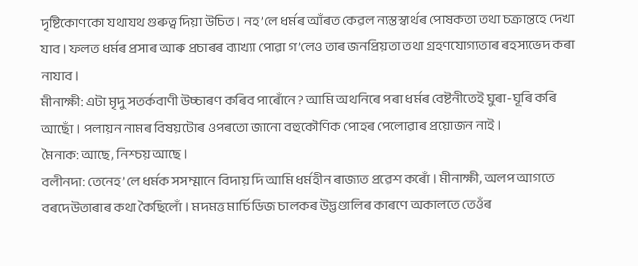দৃষ্টিকোণকো যথাযথ গুৰুত্ব দিয়া উচিত। নহ’লে ধর্মৰ আঁৰত কেৱল ন্যস্তস্বার্থৰ পোষকতা তথা চক্রান্তহে দেখা যাব। ফলত ধর্মৰ প্রসাৰ আৰু প্রচাৰৰ ব্যাখ্যা পোৱা গ’লেও তাৰ জনপ্রিয়তা তথা গ্রহণযোগ্যতাৰ ৰহস্যভেদ কৰা নাযাব।
মীনাক্ষী: এটা মৃদু সতর্কবাণী উচ্চাৰণ কৰিব পাৰোঁনে? আমি অথনিৰে পৰা ধর্মৰ বেষ্টনীতেই ঘুৰা-ঘূৰি কৰি আছোঁ। পলায়ন নামৰ বিষয়টোৰ ওপৰতো জানো বহুকৌণিক পোহৰ পেলোৱাৰ প্রয়োজন নাই।
মৈনাক: আছে, নিশ্চয় আছে।
বলীনদা: তেনেহ’লে ধর্মক সসম্মানে বিদায় দি আমি ধর্মহীন ৰাজ্যত প্রৱেশ কৰোঁ। মীনাক্ষী, অলপ আগতে বৰদেউতাৰাৰ কথা কৈছিলোঁ। মদমত্ত মার্চিডিজ চালকৰ উদ্ভণ্ডালিৰ কাৰণে অকালতে তেওঁৰ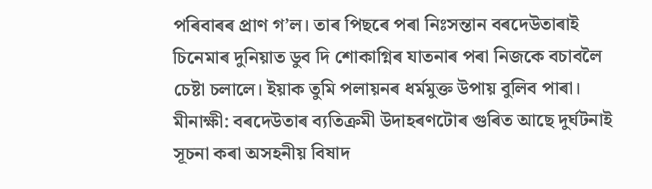পৰিবাৰৰ প্রাণ গ’ল। তাৰ পিছৰে পৰা নিঃসন্তান বৰদেউতাৰাই চিনেমাৰ দুনিয়াত ডুব দি শোকাগ্নিৰ যাতনাৰ পৰা নিজকে বচাবলৈ চেষ্টা চলালে। ইয়াক তুমি পলায়নৰ ধর্মমুক্ত উপায় বুলিব পাৰা।
মীনাক্ষী: বৰদেউতাৰ ব্যতিক্রমী উদাহৰণটোৰ গুৰিত আছে দুর্ঘটনাই সূচনা কৰা অসহনীয় বিষাদ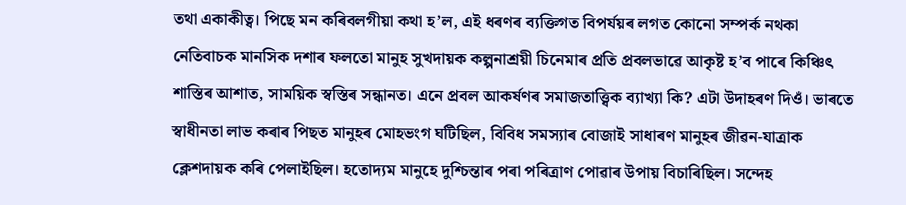তথা একাকীত্ব। পিছে মন কৰিবলগীয়া কথা হ’ল, এই ধৰণৰ ব্যক্তিগত বিপৰ্যয়ৰ লগত কোনো সম্পর্ক নথকা নেতিবাচক মানসিক দশাৰ ফলতো মানুহ সুখদায়ক কল্পনাশ্রয়ী চিনেমাৰ প্রতি প্রবলভাৱে আকৃষ্ট হ’ব পাৰে কিঞ্চিৎ শাস্তিৰ আশাত, সাময়িক স্বস্তিৰ সন্ধানত। এনে প্রবল আকর্ষণৰ সমাজতাত্ত্বিক ব্যাখ্যা কি? এটা উদাহৰণ দিওঁ। ভাৰতে স্বাধীনতা লাভ কৰাৰ পিছত মানুহৰ মোহভংগ ঘটিছিল, বিবিধ সমস্যাৰ বোজাই সাধাৰণ মানুহৰ জীৱন-যাত্রাক ক্লেশদায়ক কৰি পেলাইছিল। হতোদ্যম মানুহে দুশ্চিন্তাৰ পৰা পৰিত্ৰাণ পোৱাৰ উপায় বিচাৰিছিল। সন্দেহ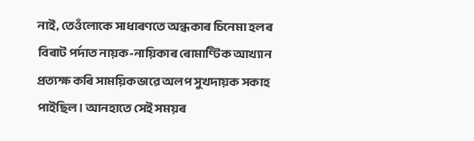নাই, তেওঁলোকে সাধাৰণতে অন্ধকাৰ চিনেমা হলৰ বিৰাট পৰ্দাত নায়ক-নায়িকাৰ ৰোমাণ্টিক আখ্যান প্রত্যক্ষ কৰি সাময়িকভাৱে অলপ সুখদায়ক সকাহ পাইছিল। আনহাতে সেই সময়ৰ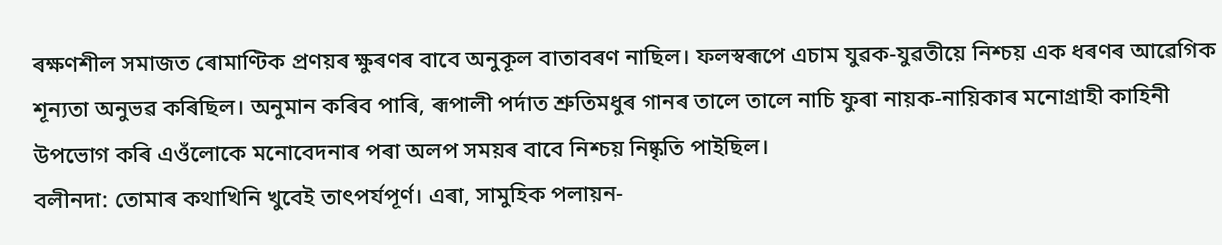ৰক্ষণশীল সমাজত ৰোমাণ্টিক প্রণয়ৰ ক্ষুৰণৰ বাবে অনুকূল বাতাবৰণ নাছিল। ফলস্বৰূপে এচাম যুৱক-যুৱতীয়ে নিশ্চয় এক ধৰণৰ আৱেগিক শূন্যতা অনুভৱ কৰিছিল। অনুমান কৰিব পাৰি, ৰূপালী পর্দাত শ্রুতিমধুৰ গানৰ তালে তালে নাচি ফুৰা নায়ক-নায়িকাৰ মনোগ্রাহী কাহিনী উপভোগ কৰি এওঁলোকে মনোবেদনাৰ পৰা অলপ সময়ৰ বাবে নিশ্চয় নিষ্কৃতি পাইছিল।
বলীনদা: তোমাৰ কথাখিনি খুবেই তাৎপর্যপূর্ণ। এৰা, সামুহিক পলায়ন-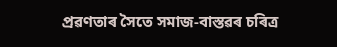প্রৱণতাৰ সৈতে সমাজ-বাস্তৱৰ চৰিত্ৰ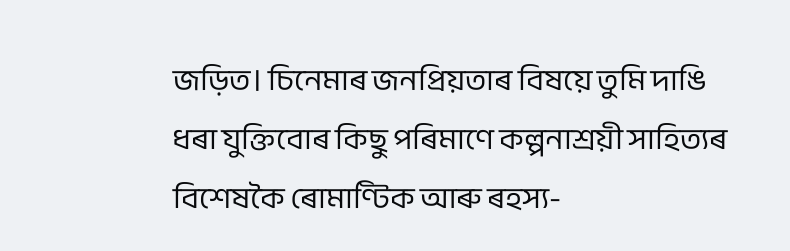জড়িত। চিনেমাৰ জনপ্রিয়তাৰ বিষয়ে তুমি দাঙি ধৰা যুক্তিবোৰ কিছু পৰিমাণে কল্পনাশ্রয়ী সাহিত্যৰ বিশেষকৈ ৰোমাণ্টিক আৰু ৰহস্য-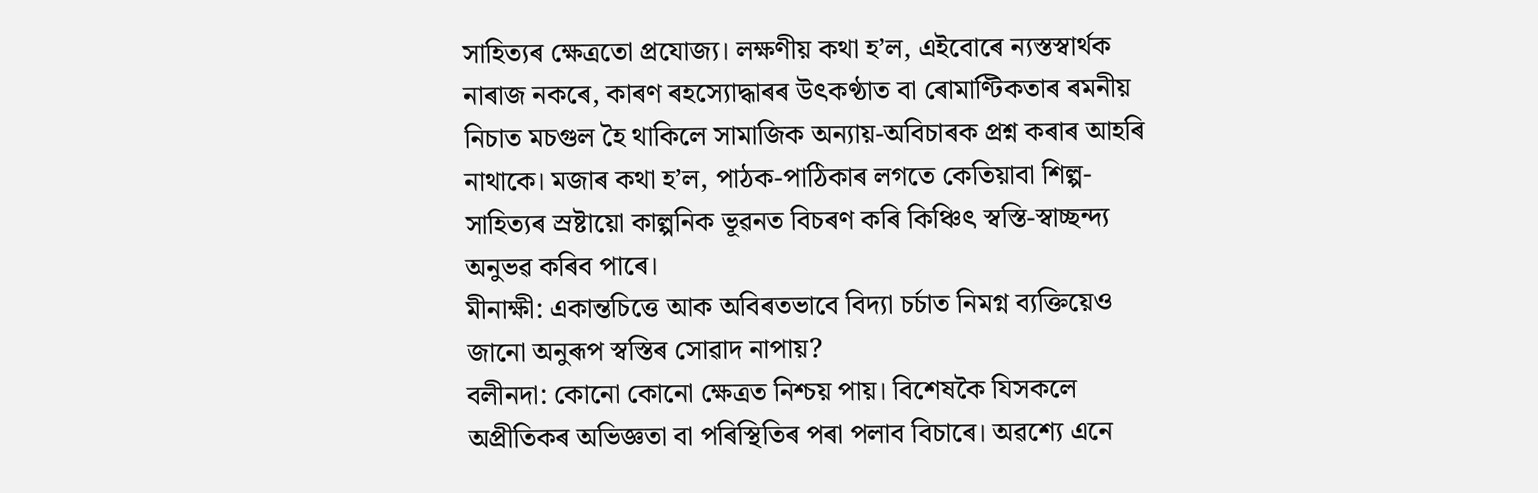সাহিত্যৰ ক্ষেত্রতো প্রযোজ্য। লক্ষণীয় কথা হ’ল, এইবোৰে ন্যস্তস্বার্থক নাৰাজ নকৰে, কাৰণ ৰহস্যোদ্ধাৰৰ উৎকণ্ঠাত বা ৰোমাণ্টিকতাৰ ৰমনীয় নিচাত মচগুল হৈ থাকিলে সামাজিক অন্যায়-অবিচাৰক প্রশ্ন কৰাৰ আহৰি নাথাকে। মজাৰ কথা হ’ল, পাঠক-পাঠিকাৰ লগতে কেতিয়াবা শিল্প-সাহিত্যৰ স্রষ্টায়ো কাল্পনিক ভূৱনত বিচৰণ কৰি কিঞ্চিৎ স্বস্তি-স্বাচ্ছন্দ্য অনুভৱ কৰিব পাৰে।
মীনাক্ষী: একান্তচিত্তে আক অবিৰতভাবে বিদ্যা চর্চাত নিমগ্ন ব্যক্তিয়েও জানো অনুৰূপ স্বস্তিৰ সোৱাদ নাপায়?
বলীনদা: কোনো কোনো ক্ষেত্রত নিশ্চয় পায়। বিশেষকৈ যিসকলে অপ্রীতিকৰ অভিজ্ঞতা বা পৰিস্থিতিৰ পৰা পলাব বিচাৰে। অৱশ্যে এনে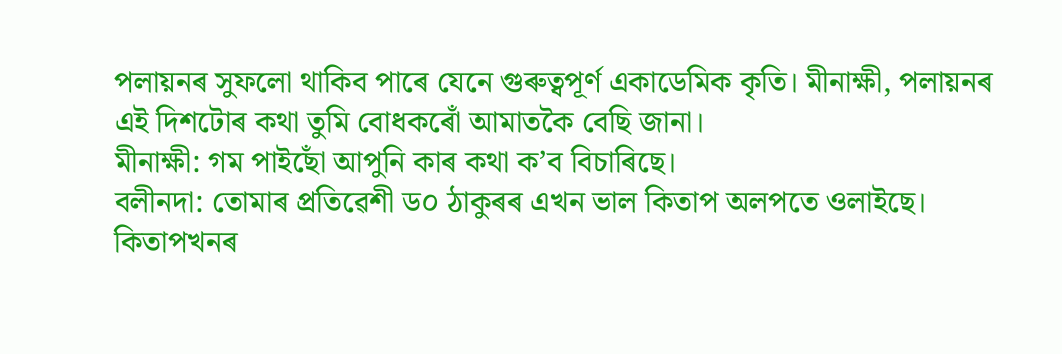পলায়নৰ সুফলো থাকিব পাৰে যেনে গুৰুত্বপূর্ণ একাডেমিক কৃতি। মীনাক্ষী, পলায়নৰ এই দিশটোৰ কথা তুমি বোধকৰোঁ আমাতকৈ বেছি জানা।
মীনাক্ষী: গম পাইছোঁ আপুনি কাৰ কথা ক’ব বিচাৰিছে।
বলীনদা: তোমাৰ প্রতিৱেশী ড০ ঠাকুৰৰ এখন ভাল কিতাপ অলপতে ওলাইছে। কিতাপখনৰ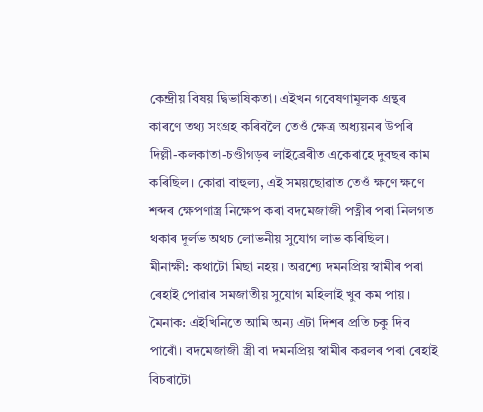কেন্দ্রীয় বিষয় দ্বিভাষিকতা। এইখন গবেষণামূলক গ্রন্থৰ কাৰণে তথ্য সংগ্রহ কৰিবলৈ তেওঁ ক্ষেত্র অধ্যয়নৰ উপৰি দিল্লী-কলকাতা-চণ্ডীগড়ৰ লাইব্ৰেৰীত একেৰাহে দুবছৰ কাম কৰিছিল। কোৱা বাহুল্য, এই সময়ছোৱাত তেওঁ ক্ষণে ক্ষণে শব্দৰ ক্ষেপণাস্ত্র নিক্ষেপ কৰা বদমেজাজী পত্নীৰ পৰা নিলগত থকাৰ দূর্লভ অথচ লোভনীয় সুযোগ লাভ কৰিছিল।
মীনাক্ষী: কথাটো মিছা নহয়। অৱশ্যে দমনপ্রিয় স্বামীৰ পৰা ৰেহাই পোৱাৰ সমজাতীয় সুযোগ মহিলাই খুব কম পায়।
মৈনাক: এইখিনিতে আমি অন্য এটা দিশৰ প্রতি চকু দিব পাৰোঁ। বদমেজাজী স্ত্রী বা দমনপ্ৰিয় স্বামীৰ কৱলৰ পৰা ৰেহাই বিচৰাটো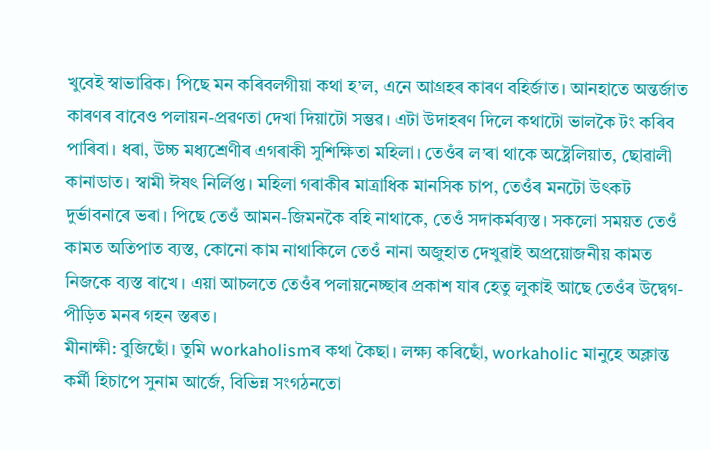খুবেই স্বাভাৱিক। পিছে মন কৰিবলগীয়া কথা হ’ল, এনে আগ্রহৰ কাৰণ বহিৰ্জাত। আনহাতে অন্তর্জাত কাৰণৰ বাবেও পলায়ন-প্রৱণতা দেখা দিয়াটো সম্ভৱ। এটা উদাহৰণ দিলে কথাটো ভালকৈ টং কৰিব পাৰিবা। ধৰা, উচ্চ মধ্যশ্রেণীৰ এগৰাকী সুশিক্ষিতা মহিলা। তেওঁৰ ল’ৰা থাকে অষ্ট্ৰেলিয়াত, ছোৱালী কানাডাত। স্বামী ঈষৎ নির্লিপ্ত। মহিলা গৰাকীৰ মাত্রাধিক মানসিক চাপ, তেওঁৰ মনটো উৎকট দুর্ভাবনাৰে ভৰা। পিছে তেওঁ আমন-জিমনকৈ বহি নাথাকে, তেওঁ সদাকর্মব্যস্ত। সকলো সময়ত তেওঁ কামত অতিপাত ব্যস্ত, কোনো কাম নাথাকিলে তেওঁ নানা অজুহাত দেখুৱাই অপ্রয়োজনীয় কামত নিজকে ব্যস্ত ৰাখে। এয়া আচলতে তেওঁৰ পলায়নেচ্ছাৰ প্রকাশ যাৰ হেতু লুকাই আছে তেওঁৰ উদ্বেগ-পীড়িত মনৰ গহন স্তৰত।
মীনাক্ষী: বুজিছোঁ। তুমি workaholismৰ কথা কৈছা। লক্ষ্য কৰিছোঁ, workaholic মানুহে অক্লান্ত কর্মী হিচাপে সুনাম আর্জে, বিভিন্ন সংগঠনতো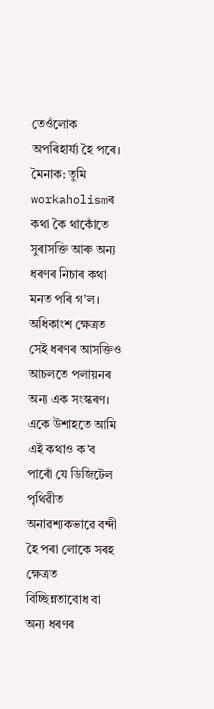তেওঁলোক অপৰিহার্য্য হৈ পৰে।
মৈনাক: তুমি workaholismৰ কথা কৈ থাকোঁতে সুৰাসক্তি আৰু অন্য ধৰণৰ নিচাৰ কথা মনত পৰি গ’ল। অধিকাংশ ক্ষেত্রত সেই ধৰণৰ আসক্তিও আচলতে পলায়নৰ অন্য এক সংস্কৰণ। একে উশাহতে আমি এই কথাও ক’ব পাৰোঁ যে ডিজিটেল পৃথিৱীত অনাৱশ্যকভাৱে বন্দী হৈ পৰা লোকে সৰহ ক্ষেত্রত বিচ্ছিন্নতাবোধ বা অন্য ধৰণৰ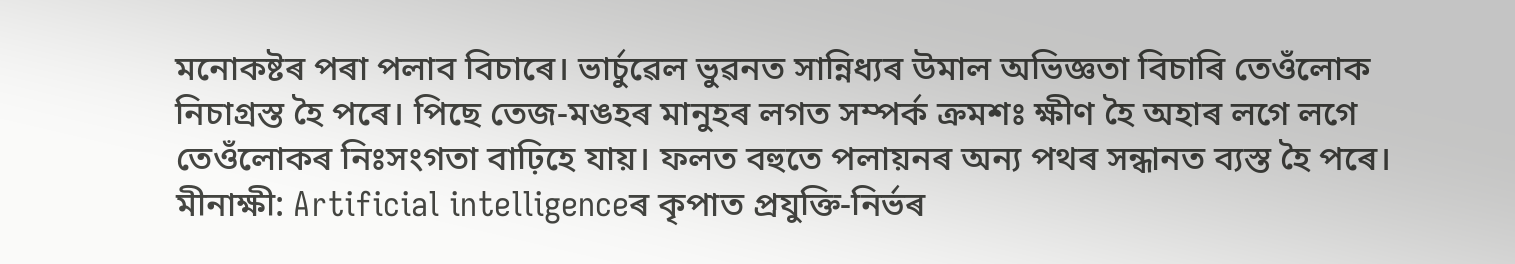মনোকষ্টৰ পৰা পলাব বিচাৰে। ভার্চুৱেল ভুৱনত সান্নিধ্যৰ উমাল অভিজ্ঞতা বিচাৰি তেওঁলোক নিচাগ্রস্ত হৈ পৰে। পিছে তেজ-মঙহৰ মানুহৰ লগত সম্পর্ক ক্রমশঃ ক্ষীণ হৈ অহাৰ লগে লগে তেওঁলোকৰ নিঃসংগতা বাঢ়িহে যায়। ফলত বহুতে পলায়নৰ অন্য পথৰ সন্ধানত ব্যস্ত হৈ পৰে।
মীনাক্ষী: Artificial intelligenceৰ কৃপাত প্রযুক্তি-নির্ভৰ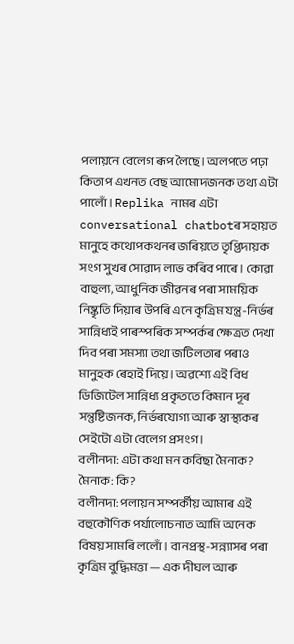পলায়নে বেলেগ ৰূপ লৈছে। অলপতে পঢ়া কিতাপ এখনত বেছ আমোদজনক তথ্য এটা পালোঁ। Replika নামৰ এটা conversational chatbotৰ সহায়ত মানুহে কথোপকথনৰ জৰিয়তে তৃপ্তিদায়ক সংগ সুখৰ সোৱাদ লাভ কৰিব পাৰে। কোৱা বাহুল্য, আধুনিক জীৱনৰ পৰা সাময়িক নিষ্কৃতি দিয়াৰ উপৰি এনে কৃত্রিম যন্ত্র-নির্ভৰ সান্নিধ্যই পাৰস্পৰিক সম্পৰ্কৰ ক্ষেত্রত দেখা দিব পৰা সমস্যা তথা জটিলতাৰ পৰাও মানুহক ৰেহাই দিয়ে। অৱশ্যে এই বিধ ডিজিটেল সান্নিধ্য প্রকৃততে কিমান দূৰ সন্তুষ্টিজনক, নির্ভৰযোগ্য আৰু স্বাস্থ্যকৰ সেইটো এটা বেলেগ প্রসংগ।
বলীনদা: এটা কথা মন কবিছা মৈনাক?
মৈনাক: কি?
বলীনদা: পলায়ন সম্পর্কীয় আমাৰ এই বহুকৌণিক পর্যালোচনাত আমি অনেক বিষয় সামৰি ললোঁ। বানপ্রস্থ-সন্ন্যাসৰ পৰা কৃত্রিম বুদ্ধিমত্তা — এক দীঘল আৰু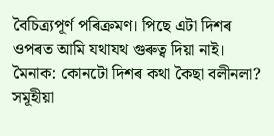বৈচিত্র্যপূর্ণ পৰিক্রমণ। পিছে এটা দিশৰ ওপৰত আমি যথাযথ গুৰুত্ব দিয়া নাই।
মৈনাক: কোনটো দিশৰ কথা কৈছা বলীনলা? সমূহীয়া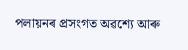পলায়নৰ প্রসংগত অৱশ্যে আৰু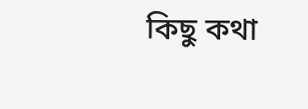কিছু কথা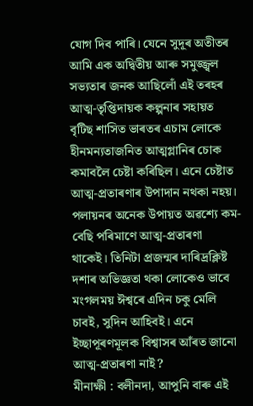যোগ দিব পাৰি। যেনে সুদূৰ অতীতৰ আমি এক অদ্বিতীয় আৰু সমুজ্জ্বল সভ্যতাৰ জনক আছিলোঁ এই তৰহৰ আত্ম-তৃপ্তিদায়ক কল্পনাৰ সহায়ত বৃটিছ শাসিত ভাৰতৰ এচাম লোকে হীনমন্যতাজনিত আত্মগ্লানিৰ চোক কমাবলৈ চেষ্টা কৰিছিল। এনে চেষ্টাত আত্ম-প্রতাৰণাৰ উপাদান নথকা নহয়। পলায়নৰ অনেক উপায়ত অৱশ্যে কম-বেছি পৰিমাণে আত্ম-প্রতাৰণা থাকেই। তিনিটা প্রজন্মৰ দাৰিদ্ৰক্লিষ্ট দশাৰ অভিজ্ঞতা থকা লোকেও ভাবে মংগলময় ঈশ্বৰে এদিন চকু মেলি চাবই, সুদিন আহিবই। এনে ইচ্ছাপূৰণমূলক বিশ্বাসৰ আঁৰত জানো আত্ম-প্রতাৰণা নাই?
মীনাক্ষী : বলীনদা, আপুনি বাৰু এই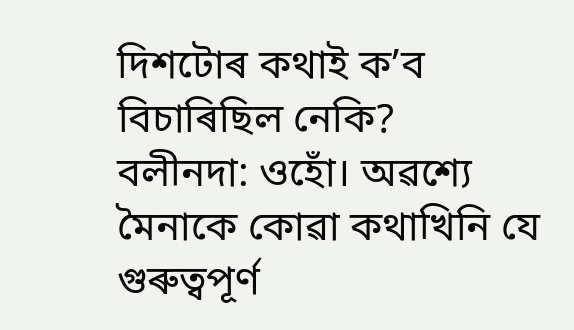দিশটোৰ কথাই ক’ব বিচাৰিছিল নেকি?
বলীনদা: ওহোঁ। অৱশ্যে মৈনাকে কোৱা কথাখিনি যে গুৰুত্বপূর্ণ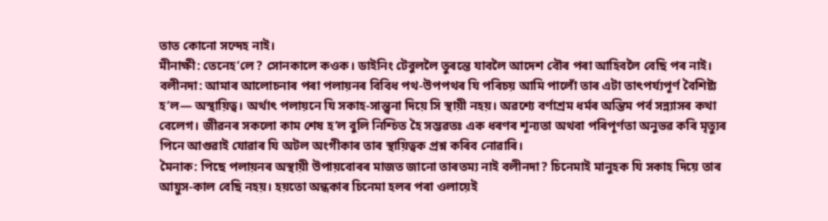তাত কোনো সন্দেহ নাই।
মীনাক্ষী: তেনেহ’লে? সোনকালে কওক। ডাইনিং টেবুললৈ তুৰন্তে যাবলৈ আদেশ বৌৰ পৰা আহিবলৈ বেছি পৰ নাই।
বলীনদা: আমাৰ আলোচনাৰ পৰা পলায়নৰ বিবিধ পথ-উপপথৰ যি পৰিচয় আমি পালোঁ তাৰ এটা তাৎপৰ্য্যপূর্ণ বৈশিষ্ট্য হ’ল— অস্থায়িত্ব। অর্থাৎ পলায়নে যি সকাহ-সান্ত্বনা দিয়ে সি স্থায়ী নহয়। অৱশ্যে বর্ণাশ্রম ধর্মৰ অন্তিম পর্ব সন্ন্যাসৰ কথা বেলেগ। জীৱনৰ সকলো কাম শেষ হ’ল বুলি নিশ্চিত হৈ সম্ভৱতঃ এক ধৰণৰ শূন্যতা অথবা পৰিপূৰ্ণতা অনুভৱ কৰি মৃত্যুৰ পিনে আগুৱাই যোৱাৰ যি অটল অংগীকাৰ তাৰ স্থায়িত্বক প্রশ্ন কৰিব নোৱাৰি।
মৈনাক: পিছে পলায়নৰ অস্থায়ী উপায়বোৰৰ মাজত জানো তাৰতম্য নাই বলীনদা? চিনেমাই মানুহক যি সকাহ দিয়ে তাৰ আয়ুস-কাল বেছি নহয়। হয়তো অন্ধকাৰ চিনেমা হলৰ পৰা ওলায়েই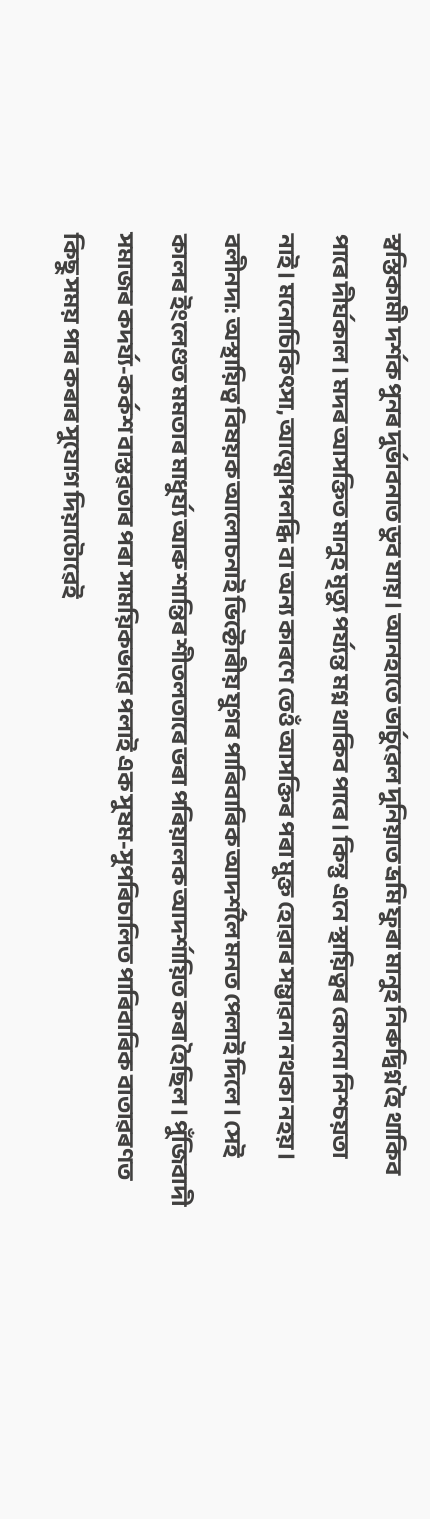স্বস্তিকামী দর্শক পুনৰ দুর্ভাবনাত ডুব যায়। আনহাতে ভার্চুৱেল দুনিয়াত ভ্রমি ফুৰা মানুহ নিৰুদ্বিগ্ন হৈ থাকিব পাৰে দীর্ঘকাল। মদৰ আসক্তিত মানুহ মৃত্যু পর্য্যন্ত মগ্ন থাকিব পাৰে। কিন্তু এনে স্থায়িত্বৰ কোনো নিশ্চয়তা নাই। মনোচিকিৎসা, আত্মোপলব্ধি বা অন্য কাৰণে তেওঁ আসক্তিৰ পৰা মুক্ত হোৱাৰ সম্ভাৱনা নথকা নহয়।
বলীনদা: অস্থায়িত্ব বিষয়ক আলোচনাই ভিক্টোৰীয় যুগৰ পাৰিবাৰিক আদর্শলৈ মনত পেলাই দিলে। সেই কালৰ ইংলেণ্ডত মমতাৰ মাধুৰ্য্য আৰু শান্তিৰ শীতলতাৰে ভৰা পৰিয়ালক আদর্শায়িত কৰা হৈছিল। পুঁজিবাদী সমাজৰ কদৰ্য্য-কর্কশ বাস্তৱতাৰ পৰা সাময়িকভাৱে পলাই এক সুষম-সুপৰিচালিত পাৰিবাৰিক বাতাৱৰণত কিছু সময় পাৰ কৰাৰ সুযোগ দিয়াটোৱেই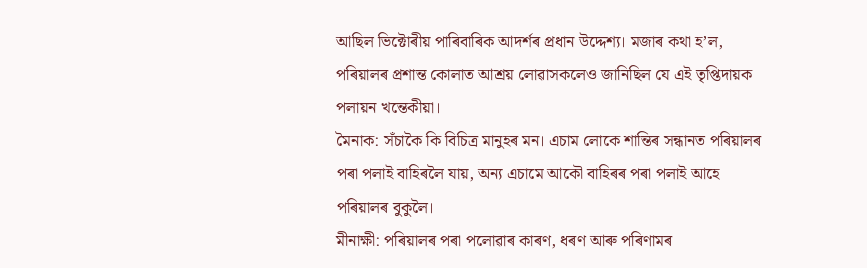আছিল ভিক্টোৰীয় পাৰিবাৰিক আদর্শৰ প্রধান উদ্দেশ্য। মজাৰ কথা হ’ল, পৰিয়ালৰ প্রশান্ত কোলাত আশ্রয় লোৱাসকলেও জানিছিল যে এই তৃপ্তিদায়ক পলায়ন খন্তেকীয়া।
মৈনাক: সঁচাকৈ কি বিচিত্ৰ মানুহৰ মন। এচাম লোকে শান্তিৰ সন্ধানত পৰিয়ালৰ পৰা পলাই বাহিৰলৈ যায়, অন্য এচামে আকৌ বাহিৰৰ পৰা পলাই আহে পৰিয়ালৰ বুকুলৈ।
মীনাক্ষী: পৰিয়ালৰ পৰা পলোৱাৰ কাৰণ, ধৰণ আৰু পৰিণামৰ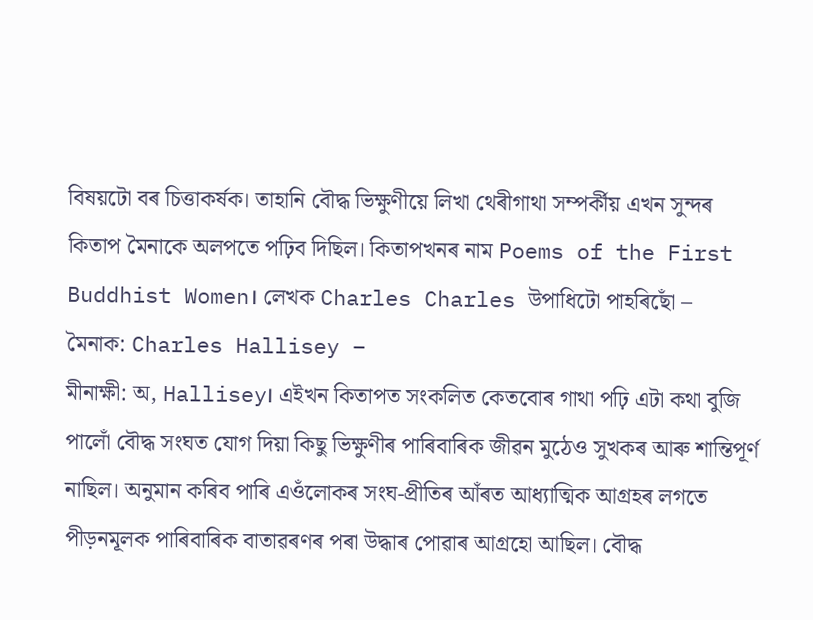বিষয়টো বৰ চিত্তাকর্ষক। তাহানি বৌদ্ধ ভিক্ষুণীয়ে লিখা থেৰীগাথা সম্পর্কীয় এখন সুন্দৰ কিতাপ মৈনাকে অলপতে পঢ়িব দিছিল। কিতাপখনৰ নাম Poems of the First Buddhist Women। লেখক Charles Charles উপাধিটো পাহৰিছোঁ –
মৈনাক: Charles Hallisey –
মীনাক্ষী: অ, Hallisey। এইখন কিতাপত সংকলিত কেতবোৰ গাথা পঢ়ি এটা কথা বুজি পালোঁ বৌদ্ধ সংঘত যোগ দিয়া কিছু ভিক্ষুণীৰ পাৰিবাৰিক জীৱন মুঠেও সুখকৰ আৰু শান্তিপূর্ণ নাছিল। অনুমান কৰিব পাৰি এওঁলোকৰ সংঘ-প্রীতিৰ আঁৰত আধ্যাত্মিক আগ্রহৰ লগতে পীড়নমূলক পাৰিবাৰিক বাতাৱৰণৰ পৰা উদ্ধাৰ পোৱাৰ আগ্রহো আছিল। বৌদ্ধ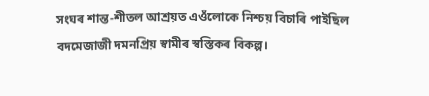সংঘৰ শান্ত-শীতল আশ্রয়ত এওঁলোকে নিশ্চয় বিচাৰি পাইছিল বদমেজাজী দমনপ্রিয় স্বামীৰ স্বস্তিকৰ বিকল্প।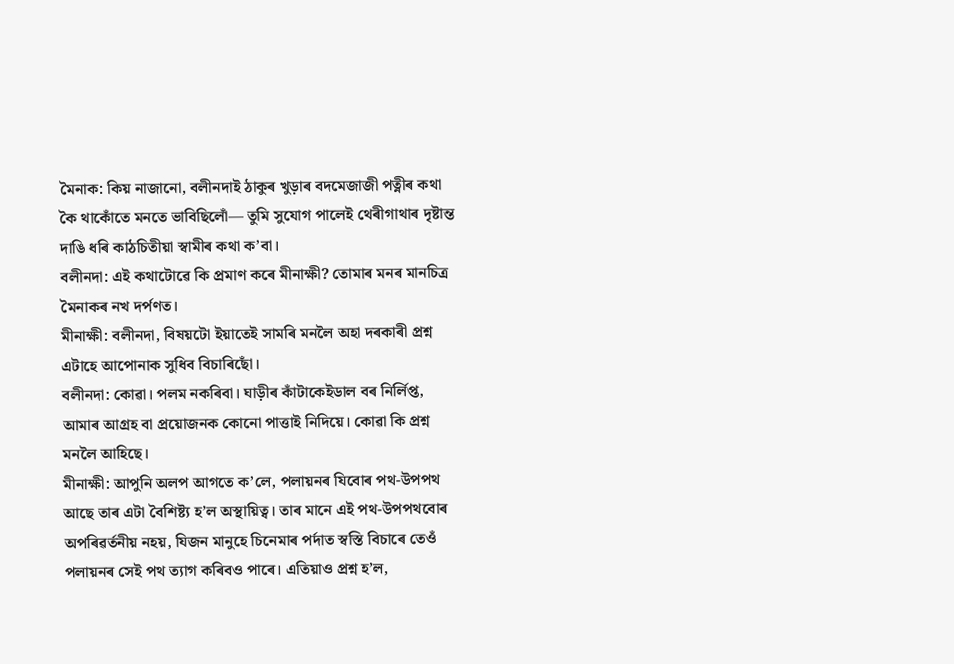মৈনাক: কিয় নাজানো, বলীনদাই ঠাকুৰ খুড়াৰ বদমেজাজী পত্নীৰ কথা কৈ থাকোঁতে মনতে ভাবিছিলোঁ— তুমি সুযোগ পালেই থেৰীগাথাৰ দৃষ্টান্ত দাঙি ধৰি কাঠচিতীয়া স্বামীৰ কথা ক’বা।
বলীনদা: এই কথাটোৱে কি প্রমাণ কৰে মীনাক্ষী? তোমাৰ মনৰ মানচিত্র মৈনাকৰ নখ দর্পণত।
মীনাক্ষী: বলীনদা, বিষয়টো ইয়াতেই সামৰি মনলৈ অহা দৰকাৰী প্রশ্ন এটাহে আপোনাক সুধিব বিচাৰিছোঁ।
বলীনদা: কোৱা। পলম নকৰিবা। ঘাড়ীৰ কাঁটাকেইডাল বৰ নির্লিপ্ত, আমাৰ আগ্রহ বা প্রয়োজনক কোনো পাত্তাই নিদিয়ে। কোৱা কি প্রশ্ন মনলৈ আহিছে।
মীনাক্ষী: আপুনি অলপ আগতে ক’লে, পলায়নৰ যিবোৰ পথ-উপপথ আছে তাৰ এটা বৈশিষ্ট্য হ’ল অস্থায়িত্ব। তাৰ মানে এই পথ-উপপথবোৰ অপৰিৱৰ্তনীয় নহয়, যিজন মানুহে চিনেমাৰ পৰ্দাত স্বস্তি বিচাৰে তেওঁ পলায়নৰ সেই পথ ত্যাগ কৰিবও পাৰে। এতিয়াও প্রশ্ন হ’ল,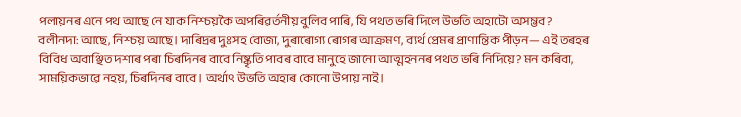পলায়নৰ এনে পথ আছে নে যাক নিশ্চয়কৈ অপৰিৱৰ্তনীয় বুলিব পাৰি, যি পথত ভৰি দিলে উভতি অহাটো অসম্ভব?
বলীনদা: আছে, নিশ্চয় আছে। দাৰিদ্ৰৰ দুঃসহ বোজা, দুৰাৰোগ্য ৰোগৰ আক্রমণ, ব্যর্থ প্রেমৰ প্ৰাণান্তিক পীড়ন— এই তৰহৰ বিবিধ অবাঞ্ছিত দশাৰ পৰা চিৰদিনৰ বাবে নিষ্কৃতি পাবৰ বাবে মানুহে জানো আত্মহননৰ পথত ভৰি নিদিয়ে? মন কৰিবা, সাময়িকভাৱে নহয়, চিৰদিনৰ বাবে। অর্থাৎ উভতি অহাৰ কোনো উপায় নাই।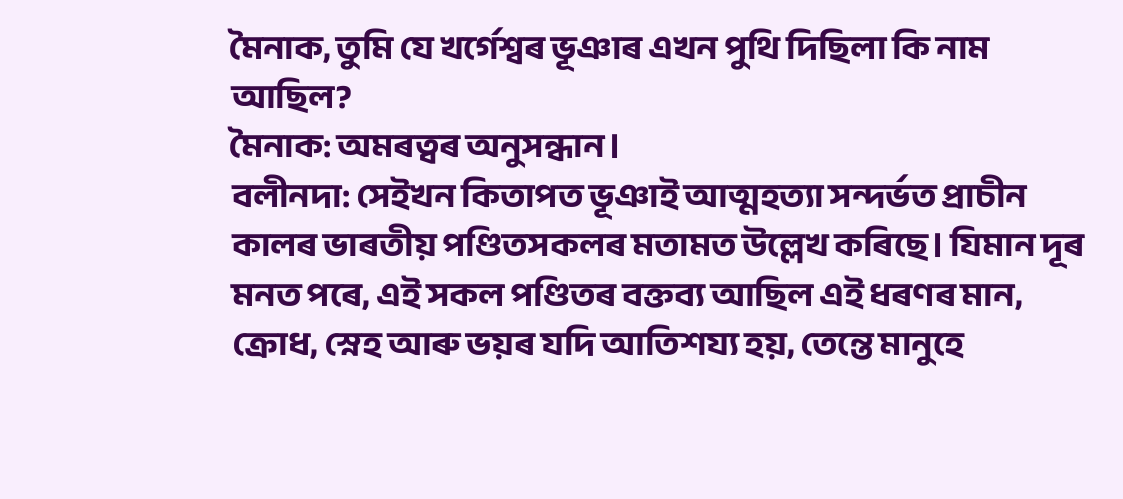মৈনাক, তুমি যে খৰ্গেশ্বৰ ভূঞাৰ এখন পুথি দিছিলা কি নাম আছিল?
মৈনাক: অমৰত্বৰ অনুসন্ধান।
বলীনদা: সেইখন কিতাপত ভূঞাই আত্মহত্যা সন্দর্ভত প্রাচীন কালৰ ভাৰতীয় পণ্ডিতসকলৰ মতামত উল্লেখ কৰিছে। যিমান দূৰ মনত পৰে, এই সকল পণ্ডিতৰ বক্তব্য আছিল এই ধৰণৰ মান, ক্রোধ, স্নেহ আৰু ভয়ৰ যদি আতিশয্য হয়, তেন্তে মানুহে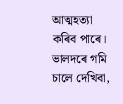আত্মহত্যা কৰিব পাৰে। ভালদৰে গমি চালে দেখিবা,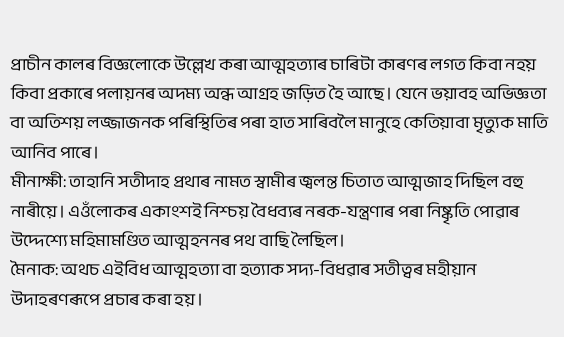প্রাচীন কালৰ বিজ্ঞলোকে উল্লেখ কৰা আত্মহত্যাৰ চাৰিটা কাৰণৰ লগত কিবা নহয় কিবা প্ৰকাৰে পলায়নৰ অদম্য অন্ধ আগ্রহ জড়িত হৈ আছে। যেনে ভয়াবহ অভিজ্ঞতা বা অতিশয় লজ্জাজনক পৰিস্থিতিৰ পৰা হাত সাৰিবলৈ মানুহে কেতিয়াবা মৃত্যুক মাতি আনিব পাৰে।
মীনাক্ষী: তাহানি সতীদাহ প্রথাৰ নামত স্বামীৰ জ্বলন্ত চিতাত আত্মজাহ দিছিল বহু নাৰীয়ে। এওঁলোকৰ একাংশই নিশ্চয় বৈধব্যৰ নৰক-যন্ত্ৰণাৰ পৰা নিষ্কৃতি পোৱাৰ উদ্দেশ্যে মহিমামণ্ডিত আত্মহননৰ পথ বাছি লৈছিল।
মৈনাক: অথচ এইবিধ আত্মহত্যা বা হত্যাক সদ্য-বিধৱাৰ সতীত্বৰ মহীয়ান উদাহৰণৰূপে প্ৰচাৰ কৰা হয়।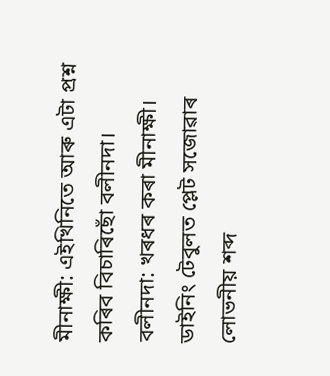মীনাক্ষী: এইখিনিতে আৰু এটা প্রশ্ন কৰিব বিচাৰিছোঁ বলীনদা।
বলীনদা: খৰধৰ কৰা মীনাক্ষী। ডাইনিং টেবুলত প্লেট সজোৱাৰ লোভনীয় শব্দ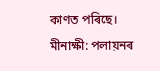কাণত পৰিছে।
মীনাক্ষী: পলায়নৰ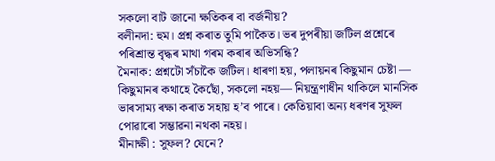সকলো বাট জানো ক্ষতিকৰ বা বর্জনীয়?
বলীনদা: হুম। প্রশ্ন কৰাত তুমি পাকৈত। ভৰ দুপৰীয়া জটিল প্রশ্নেৰে পৰিশ্রান্ত বৃদ্ধৰ মাথা গৰম কৰাৰ অভিসন্ধি?
মৈনাক: প্রশ্নটো সঁচাকৈ জটিল। ধাৰণা হয়, পলায়নৰ কিছুমান চেষ্টা — কিছুমানৰ কথাহে কৈছোঁ, সকলো নহয়— নিয়ন্ত্রণাধীন থাকিলে মানসিক ভাৰসাম্য ৰক্ষা কৰাত সহায় হ’ব পাৰে। কেতিয়াবা অন্য ধৰণৰ সুফল পোৱাৰো সম্ভাৱনা নথকা নহয়।
মীনাক্ষী : সুফল? যেনে?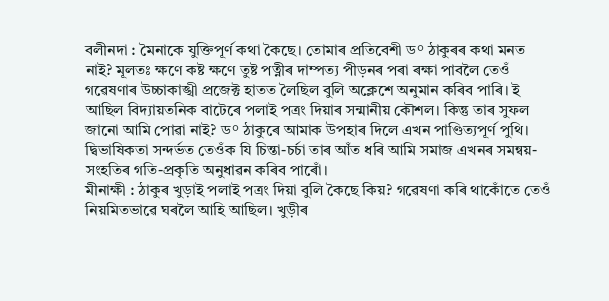বলীনদা : মৈনাকে যুক্তিপূর্ণ কথা কৈছে। তোমাৰ প্রতিবেশী ড° ঠাকুৰৰ কথা মনত নাই? মূলতঃ ক্ষণে কষ্ট ক্ষণে তুষ্ট পত্নীৰ দাম্পত্য পীড়নৰ পৰা ৰক্ষা পাবলৈ তেওঁ গৱেষণাৰ উচ্চাকাঙ্খী প্রজেক্ট হাতত লৈছিল বুলি অক্লেশে অনুমান কৰিব পাৰি। ই আছিল বিদ্যায়তনিক বাটেৰে পলাই পত্ৰং দিয়াৰ সন্মানীয় কৌশল। কিন্তু তাৰ সুফল জানো আমি পোৱা নাই? ড° ঠাকুৰে আমাক উপহাৰ দিলে এখন পাণ্ডিত্যপূর্ণ পুথি। দ্বিভাষিকতা সন্দর্ভত তেওঁক যি চিন্তা-চৰ্চা তাৰ আঁত ধৰি আমি সমাজ এখনৰ সমন্বয়-সংহতিৰ গতি-প্রকৃতি অনুধাৱন কৰিব পাৰোঁ।
মীনাক্ষী : ঠাকুৰ খুড়াই পলাই পত্রং দিয়া বুলি কৈছে কিয়? গৱেষণা কৰি থাকোঁতে তেওঁ নিয়মিতভাৱে ঘৰলৈ আহি আছিল। খুড়ীৰ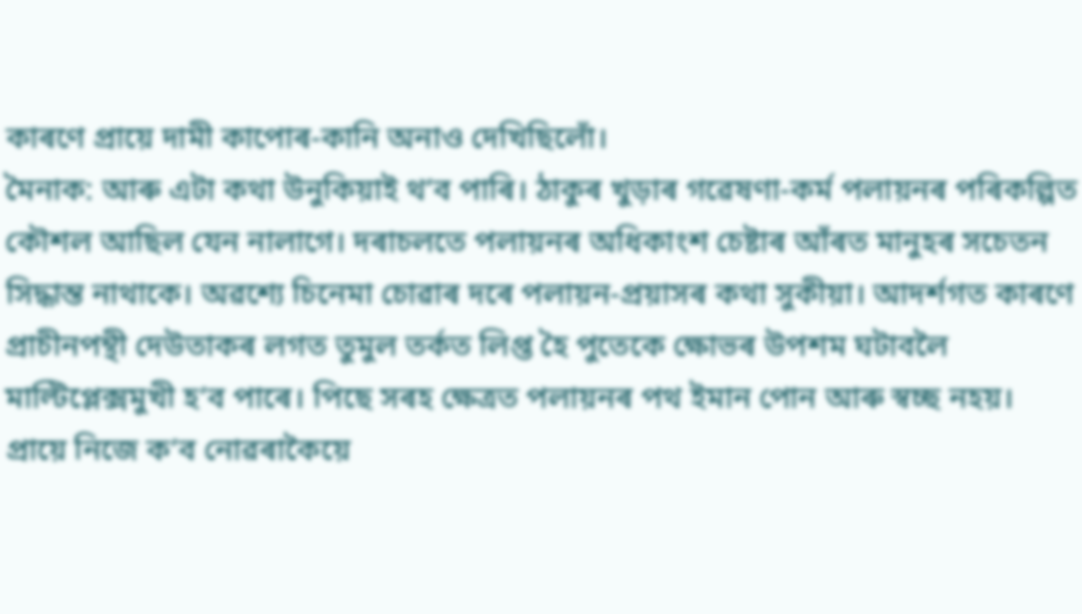কাৰণে প্রায়ে দামী কাপোৰ-কানি অনাও দেখিছিলোঁ।
মৈনাক: আৰু এটা কথা উনুকিয়াই থ’ব পাৰি। ঠাকুৰ খুড়াৰ গৱেষণা-কর্ম পলায়নৰ পৰিকল্পিত কৌশল আছিল যেন নালাগে। দৰাচলতে পলায়নৰ অধিকাংশ চেষ্টাৰ আঁৰত মানুহৰ সচেতন সিদ্ধান্ত নাথাকে। অৱশ্যে চিনেমা চোৱাৰ দৰে পলায়ন-প্রয়াসৰ কথা সুকীয়া। আদর্শগত কাৰণে প্রাচীনপন্থী দেউতাকৰ লগত তুমুল তর্কত লিপ্ত হৈ পুতেকে ক্ষোভৰ উপশম ঘটাবলৈ মাল্টিপ্লেক্সমুখী হ’ব পাৰে। পিছে সৰহ ক্ষেত্ৰত পলায়নৰ পথ ইমান পোন আৰু স্বচ্ছ নহয়। প্রায়ে নিজে ক’ব নোৱৰাকৈয়ে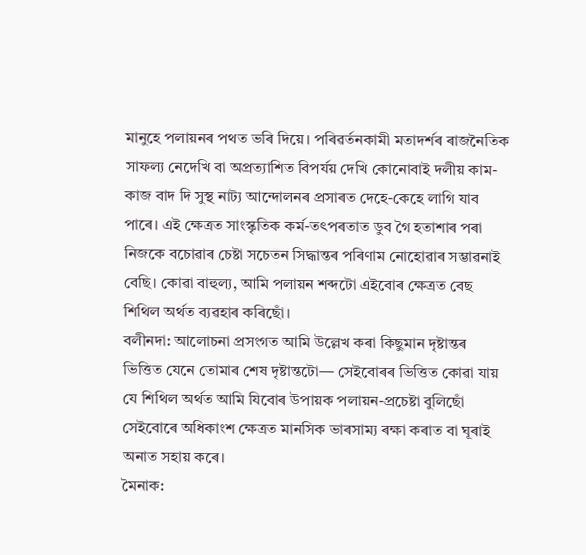মানুহে পলায়নৰ পথত ভৰি দিয়ে। পৰিৱর্তনকামী মতাদর্শৰ ৰাজনৈতিক সাফল্য নেদেখি বা অপ্রত্যাশিত বিপর্যয় দেখি কোনোবাই দলীয় কাম-কাজ বাদ দি সুস্থ নাট্য আন্দোলনৰ প্ৰসাৰত দেহে-কেহে লাগি যাব পাৰে। এই ক্ষেত্ৰত সাংস্কৃতিক কর্ম-তৎপৰতাত ডুব গৈ হতাশাৰ পৰা নিজকে বচোৱাৰ চেষ্টা সচেতন সিদ্ধান্তৰ পৰিণাম নোহোৱাৰ সম্ভাৱনাই বেছি। কোৱা বাহুল্য, আমি পলায়ন শব্দটো এইবোৰ ক্ষেত্ৰত বেছ শিথিল অৰ্থত ব্যৱহাৰ কৰিছোঁ।
বলীনদা: আলোচনা প্রসংগত আমি উল্লেখ কৰা কিছুমান দৃষ্টান্তৰ ভিত্তিত যেনে তোমাৰ শেষ দৃষ্টান্তটো— সেইবোৰৰ ভিত্তিত কোৱা যায় যে শিথিল অর্থত আমি যিবোৰ উপায়ক পলায়ন-প্রচেষ্টা বুলিছোঁ সেইবোৰে অধিকাংশ ক্ষেত্রত মানসিক ভাৰসাম্য ৰক্ষা কৰাত বা ঘূৰাই অনাত সহায় কৰে।
মৈনাক: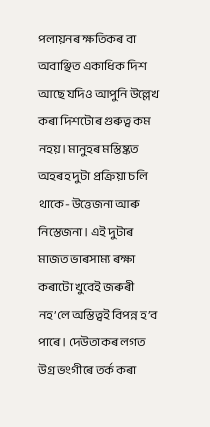পলায়নৰ ক্ষতিকৰ বা অবাঞ্ছিত একাধিক দিশ আছে যদিও আপুনি উল্লেখ কৰা দিশটোৰ গুৰুত্ব কম নহয়। মানুহৰ মস্তিষ্কত অহৰহ দুটা প্রক্রিয়া চলি থাকে- উত্তেজনা আৰু নিস্তেজনা। এই দুটাৰ মাজত ভাৰসাম্য ৰক্ষা কৰাটো খুবেই জৰুৰী নহ’লে অস্তিত্বই বিপন্ন হ’ব পাৰে। দেউতাকৰ লগত উগ্র ভংগীৰে তৰ্ক কৰা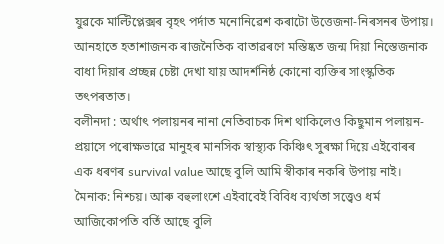যুৱকে মাল্টিপ্লেক্সৰ বৃহৎ পর্দাত মনোনিৱেশ কৰাটো উত্তেজনা-নিৰসনৰ উপায়। আনহাতে হতাশাজনক ৰাজনৈতিক বাতাৱৰণে মস্তিষ্কত জন্ম দিয়া নিস্তেজনাক বাধা দিয়াৰ প্ৰচ্ছন্ন চেষ্টা দেখা যায় আদর্শনিষ্ঠ কোনো ব্যক্তিৰ সাংস্কৃতিক তৎপৰতাত।
বলীনদা : অর্থাৎ পলায়নৰ নানা নেতিবাচক দিশ থাকিলেও কিছুমান পলায়ন-প্রয়াসে পৰোক্ষভাৱে মানুহৰ মানসিক স্বাস্থ্যক কিঞ্চিৎ সুৰক্ষা দিয়ে এইবোৰৰ এক ধৰণৰ survival value আছে বুলি আমি স্বীকাৰ নকৰি উপায় নাই।
মৈনাক: নিশ্চয়। আৰু বহুলাংশে এইবাবেই বিবিধ ব্যর্থতা সত্ত্বেও ধর্ম আজিকোপতি বর্তি আছে বুলি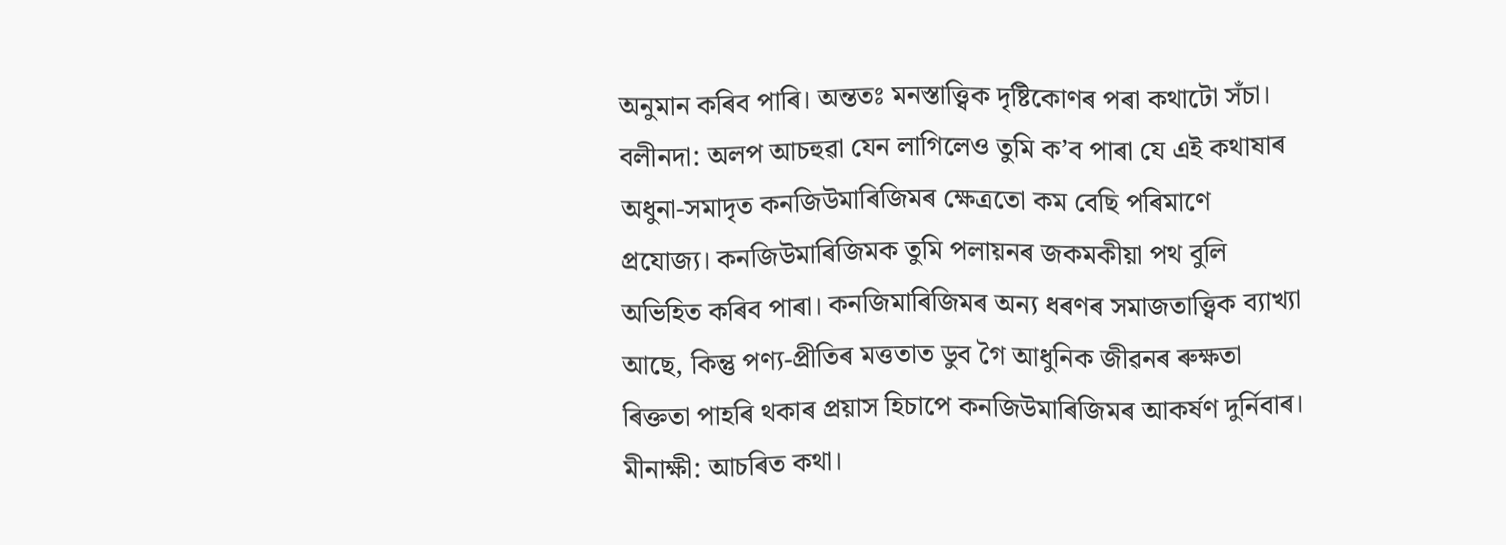অনুমান কৰিব পাৰি। অন্ততঃ মনস্তাত্ত্বিক দৃষ্টিকোণৰ পৰা কথাটো সঁচা।
বলীনদা: অলপ আচহুৱা যেন লাগিলেও তুমি ক’ব পাৰা যে এই কথাষাৰ অধুনা-সমাদৃত কনজিউমাৰিজিমৰ ক্ষেত্ৰতো কম বেছি পৰিমাণে প্রযোজ্য। কনজিউমাৰিজিমক তুমি পলায়নৰ জকমকীয়া পথ বুলি অভিহিত কৰিব পাৰা। কনজিমাৰিজিমৰ অন্য ধৰণৰ সমাজতাত্ত্বিক ব্যাখ্যা আছে, কিন্তু পণ্য-প্রীতিৰ মত্ততাত ডুব গৈ আধুনিক জীৱনৰ ৰুক্ষতা ৰিক্ততা পাহৰি থকাৰ প্রয়াস হিচাপে কনজিউমাৰিজিমৰ আকৰ্ষণ দুর্নিবাৰ।
মীনাক্ষী: আচৰিত কথা।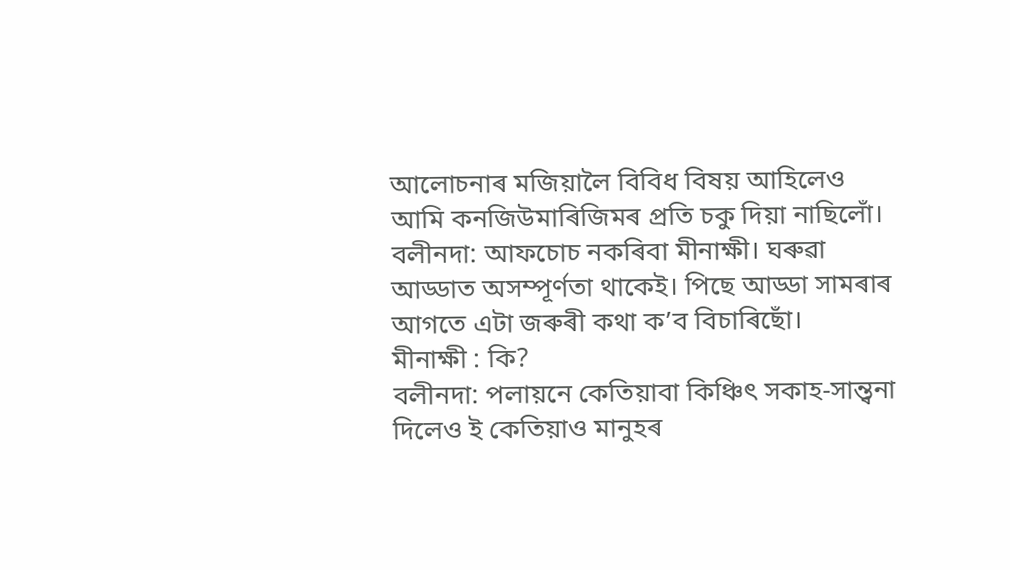আলোচনাৰ মজিয়ালৈ বিবিধ বিষয় আহিলেও আমি কনজিউমাৰিজিমৰ প্রতি চকু দিয়া নাছিলোঁ।
বলীনদা: আফচোচ নকৰিবা মীনাক্ষী। ঘৰুৱা আড্ডাত অসম্পূর্ণতা থাকেই। পিছে আড্ডা সামৰাৰ আগতে এটা জৰুৰী কথা ক’ব বিচাৰিছোঁ।
মীনাক্ষী : কি?
বলীনদা: পলায়নে কেতিয়াবা কিঞ্চিৎ সকাহ-সান্ত্বনা দিলেও ই কেতিয়াও মানুহৰ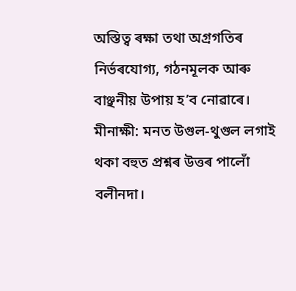অস্তিত্ব ৰক্ষা তথা অগ্রগতিৰ নিৰ্ভৰযোগ্য, গঠনমূলক আৰু বাঞ্ছনীয় উপায় হ’ব নোৱাৰে।
মীনাক্ষী: মনত উগুল-থুগুল লগাই থকা বহুত প্ৰশ্নৰ উত্তৰ পালোঁ বলীনদা।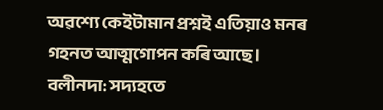অৱশ্যে কেইটামান প্রশ্নই এতিয়াও মনৰ গহনত আত্মগোপন কৰি আছে।
বলীনদা: সদ্যহতে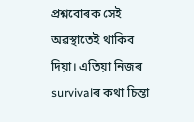প্রশ্নবোৰক সেই অৱস্থাতেই থাকিব দিয়া। এতিয়া নিজৰ survivalৰ কথা চিন্তা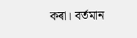কৰা। বর্তমান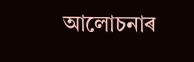আলোচনাৰ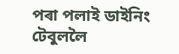পৰা পলাই ডাইনিং টেবুললৈ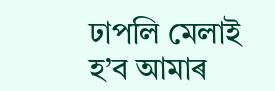ঢাপলি মেলাই হ’ব আমাৰ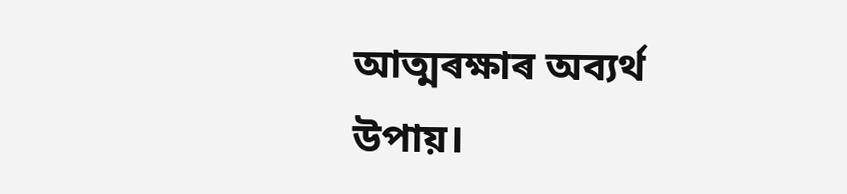আত্মৰক্ষাৰ অব্যর্থ উপায়।